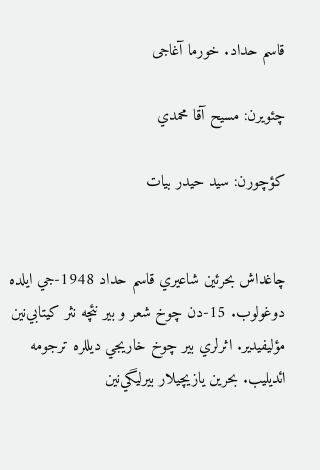قاسم حداد. خورما آغاجی

چئويرن: مسيح آقا محمدي

كؤچورن: سید حیدر بیات


چاغداش بحرئين شاعيري قاسم حداد 1948-جي ايلده دوغولوب. 15-دن چوخ شعر و بير نئچه نثر کيتابي‌نين مؤليفيدير. اثرلري بير چوخ خاريجي ديللره ترجومه ائديليب. بحرين يازيچيلار بيرليگي‌نين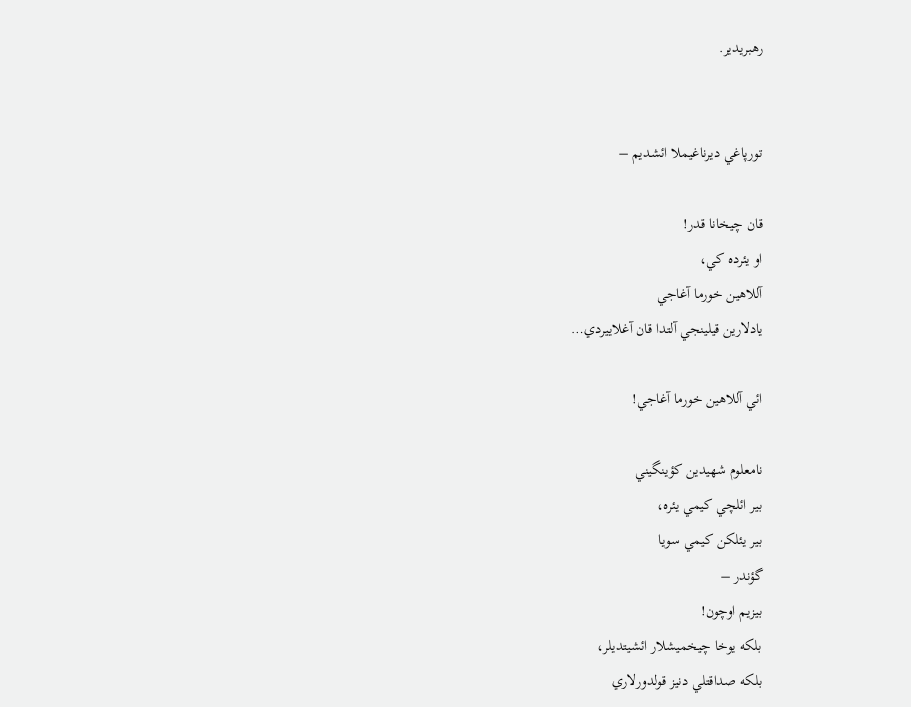رهبريدير.


تورپاغي ديرناغيملا ائشديم –

قان چيخانا قدر!
او يئرده کي،
آللاهين خورما آغاجي
يادلارين قيلينجي آلتدا قان آغلاييردي…

ائي آللاهين خورما آغاجي!

نامعلوم شهيدين کؤينگيني
بير ائلچي کيمي يئره،
بير يئلکن کيمي سويا
گؤندر –
بيزيم اوچون!
بلکه يوخا چيخميشلار ائشيتديلر،
بلکه صداقتلي دنيز قولدورلاري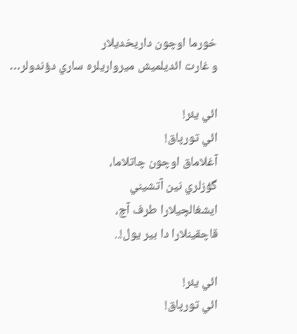خورما اوچون داريخديلار
و غارت ائديلميش ميرواريلره ساري دؤندولر…

ائي يئر!
ائي تورپاق!
آغلاماق اوچون چاتلاما،
گؤزلري نين آتشيني
ايشغالچيلارا طرف آچ،
قاچقينلارا دا بير يول!..

ائي يئر!
ائي تورپاق!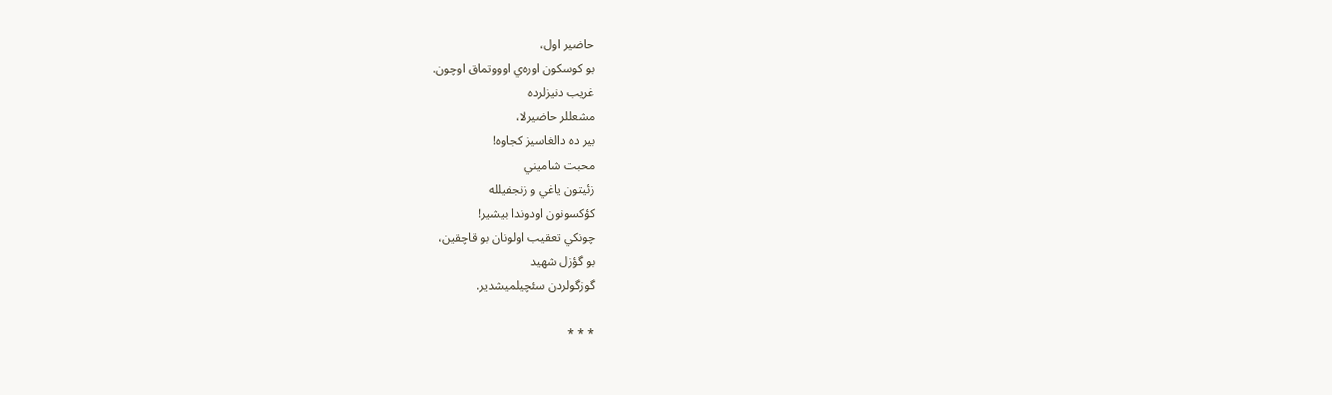حاضير اول،
بو کوسکون اوره‌ي اوووتماق اوچون.
غريب دنيزلرده
مشعللر حاضيرلا،
بير ده دالغاسيز کجاوه!
محبت شاميني
زئيتون ياغي و زنجفيلله
کؤکسونون اودوندا بيشير!
چونکي تعقيب اولونان بو قاچقين،
بو گؤزل شهيد
گوزگولردن سئچيلميشدير.

* * *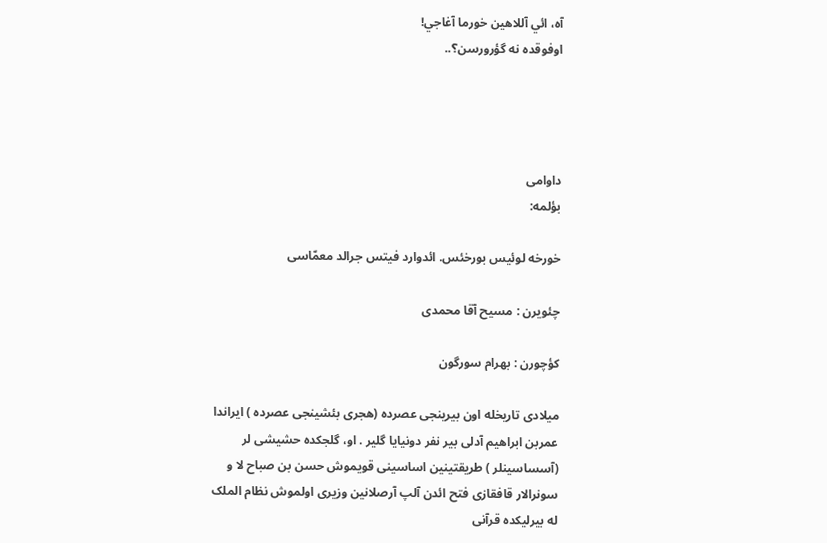آه، ائي آللاهين خورما آغاجي!
اوفوقده نه گؤرورسن؟..




داوامی
بؤلمه:

خورخه لوئیس بورخئس. ائدوارد فیتس جرالد معمّاسی

چئویرن : مسیح آقا محمدی

کؤچورن : بهرام سورگون

میلادی تاریخله اون بیرینجی عصرده (هجری بئشینجی عصرده ) ایراندا عمربن ابراهیم آدلی بیر نفر دونیایا گلیر . او، گلجکده حشیشی لر (آسساسینلر ) طریقتینین اساسینی قویموش حسن بن صباح لا و سونرالار قافقازی فتح ائدن آلپ آرصلانین وزیری اولموش نظام الملک له بیرلیکده قرآنی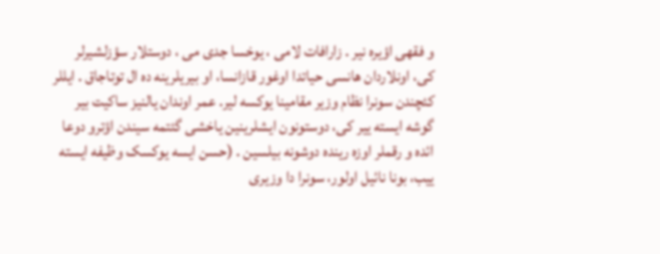و فقهی اؤیره نیر . زارافات لامی ، یوخسا جدی می ، دوستلار سؤزلشیرلر کی، اونلاردان هانسی حیاتدا اوغور قازانسا، او بیریلرینه ده ال توتاجاق . ایللر کئچندن سونرا نظام وزیر مقامینا یوکسه لیر. عمر اوندان یالنیز ساکیت بیر گوشه ایسته ییر کی، دوستونون ایشلرینین یاخشی گئتمه سیندن اؤترو دوعا ائده و رقملر اوزه رینده دوشونه بیلسین . (حسن ایسه یوکسک وظیفه ایسته ییب، بونا نائیل اولور، سونرا دا وزیری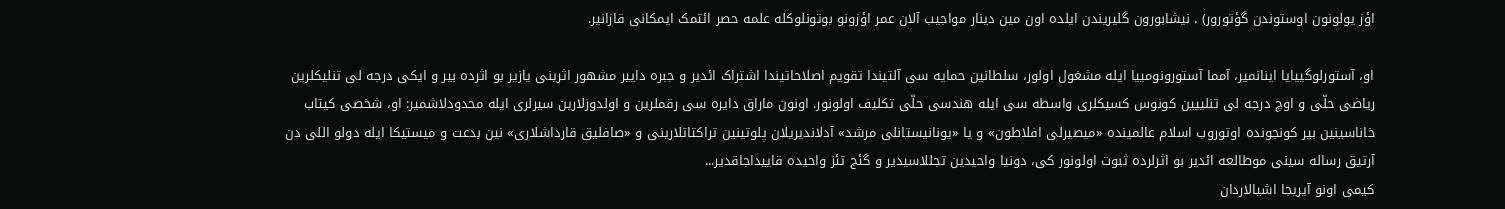اؤز یولونون اوستوندن گؤتورور) . نیشابورون گلیریندن ایلده اون مین دینار مواجیب آلان عمر اؤزونو بوتونلوکله علمه حصر ائتمک ایمکانی قازانیر.

او، آستورلوگییایا اینانمیر، آمما آستورونومییا ایله مشغول اولور، سلطانین حمایه سی آلتیندا تقویم اصلاحاتیندا اشتراک ائدیر و جبره داییر مشهور اثرینی یازیر بو اثرده بیر و ایکی درجه لی تنلیکلرین ریاضی حلّی و اوچ درجه لی تنلییین کونوس کسیکلری واسطه سی ایله هندسی حلّی تکلیف اولونور. اونون ماراق دایره سی رقملرین و اولدوزلارین سیرلری ایله محدودلاشمیر: او، شخصی کیتاب خاناسینین بیر کونجونده اوتوروب اسلام عالمینده «میصیرلی افلاطون» و یا «یونانیستانلی مرشد» آدلاندیریلان پلوتینین تراکتاتلارینی و «صافلیق قارداشلاری» نین بدعت و میستیکا ایله دولو اللی دن آرتیق رساله سینی موطالعه ائدیر بو اثرلرده ثبوت اولونور کی، دونیا واحیدین تجللاسیدیر و گئج تئز واحیده قاییداجاقدیر...
کیمی اونو آیریجا اشیالاردان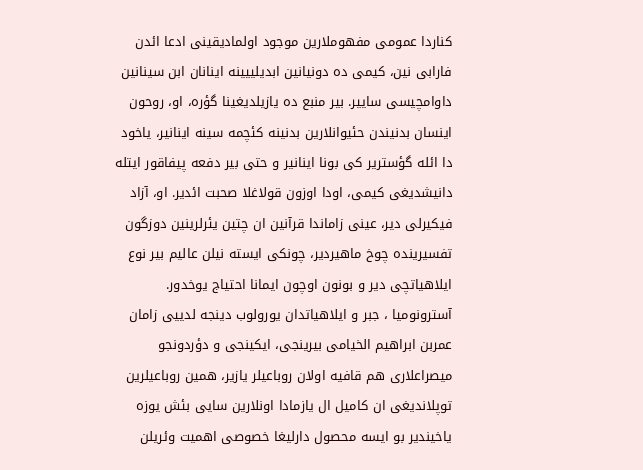کناردا عمومی مفهوملارین موجود اولمادیقینی ادعا ائدن فارابی نین، کیمی ده دونیانین ابدیلییینه اینانان ابن سینانین داوامچیسی ساییر. بیر منبع ده یازیلدیغینا گؤره، او، روحون اینسان بدنیندن حئیوانلارین بدنینه کئچمه سینه اینانیر، یاخود دا ائله گؤستریر کی بونا اینانیر و حتی بیر دفعه پیفاقور ایتله دانیشدیغی کیمی، اودا اوزون قولاغلا صحبت ائدیر. او، آزاد فیکیرلی دیر، عینی زاماندا قرآنین ان چتین یئرلرینین دوزگون تفسیرینده چوخ ماهیردیر، چونکی ایسته نیلن عالیم بیر نوع ایلاهیاتچی دیر و بونون اوچون ایمانا احتیاج یوخدور.
آسترونومیا ، جبر و ایلاهیاتدان یورولوب دینجه لدییی زامان عمربن ابراهیم الخیامی بیرینجی، ایکینجی و دؤردونجو میصراعلاری هم قافیه اولان روباعیلر یازیر، همین روباعیلرین توپلاندیغی ان کامیل ال یازمادا اونلارین سایی بئش یوزه یاخیندیر بو ایسه محصول دارلیغا خصوصی اهمیت وئریلن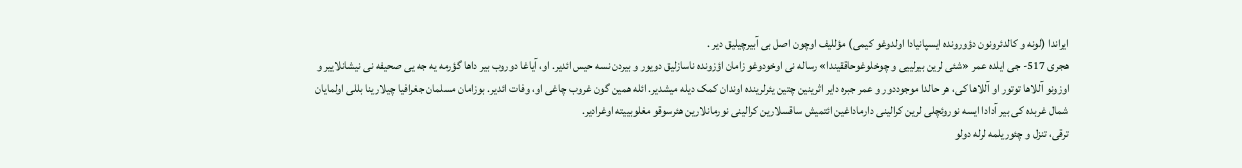ایراندا (لونه و کالدئرونون دؤورونده ایسپانیادا اولدوغو کیمی) مؤللیف اوچون اصل بی آبیرچیلیق دیر .
هجری 517- جی ایلده عمر «شئی لرین بیرلییی و چوخلوغوحاققیندا» رساله نی اوخودوغو زامان اؤزونده ناسازلیق دویور و بیردن نسه حیس ائدیر. او، آیاغا دوروب بیر داها گؤرمه یه جه یی صحیفه نی نیشانلاییر و اوزونو آللاها توتور او آللاها کی، هر حالدا موجوددور و عمر جبره دایر اثرینین چتین یئرلرینده اوندان کمک دیله میشدیر. ائله همین گون غروب چاغی او، وفات ائدیر. بوزامان مسلمان جغرافیا چیلارینا بللی اولمایان شمال غربده کی بیر آدادا ایسه نوروئچلی لرین کرالینی دارماداغین ائتمیش ساقسلارین کرالینی نورمانلارین هئرسوقو مغلوبییته اوغرادیر.
ترقی، تنزل و چئوریلمه لرله دولو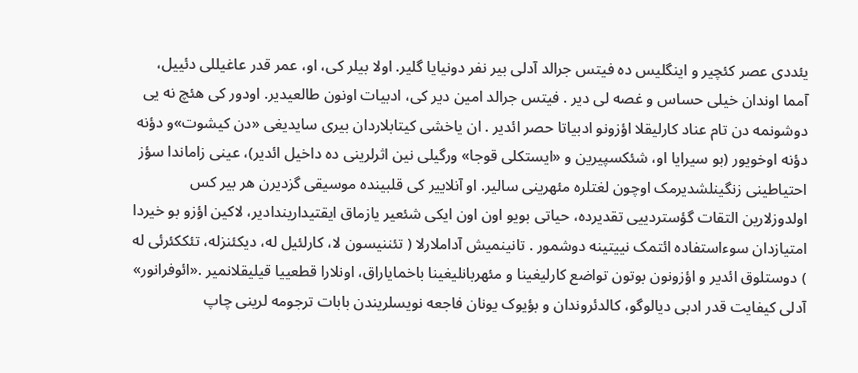یئددی عصر کئچیر و اینگلیس ده فیتس جرالد آدلی بیر نفر دونیایا گلیر. اولا بیلر کی، او، عمر قدر عاغیللی دئییل، آمما اوندان خیلی حساس و غصه لی دیر . فیتس جرالد امین دیر کی، ادبیات اونون طالعیدیر. اودور کی هئچ نه یی دوشونمه دن تام عناد کارلیقلا اؤزونو ادبیاتا حصر ائدیر . ان یاخشی کیتابلاردان بیری سایدیغی «دن کیشوت»و دؤنه دؤنه اوخویور (بو سیرایا او، شئکسپیرین و «ایستکلی قوجا» ورگیلی نین اثرلرینی ده داخیل ائدیر)، عینی زاماندا سؤز احتیاطینی زنگینلشدیرمک اوچون لغتلره مئهرینی سالیر. او آنلاییر کی قلبینده موسیقی گزدیرن هر بیر کس اولدوزلارین التقات گؤستردییی تقدیرده، حیاتی بویو اون اون ایکی شئعیر یازماق ایقتیداریندادیر، لاکین اؤزو بو خیردا امتیازدان سوءاستفاده ائتمک نییتینه دوشمور . تانینمیش آداملارلا ( تئننیسون لا، کارلئیل له، دیکئنزله، تئککئرئی له ) دوستلوق ائدیر و اؤزونون بوتون تواضع کارلیغینا و مئهربانلیغینا باخمایاراق، اونلارا قطعییا قیلیقلانمیر .«ائوفرانور» آدلی کیفایت قدر ادبی دیالوگو، کالدئروندان و بؤیوک یونان فاجعه نویسلریندن بابات ترجومه لرینی چاپ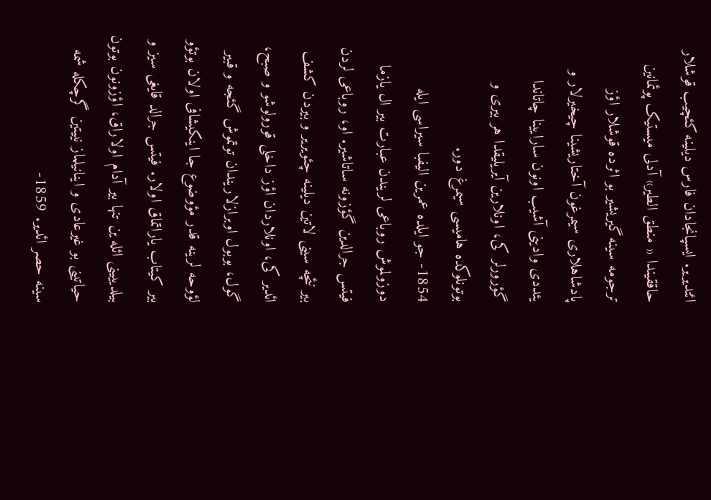ائتدیریر. ایسپانجادان فارس دیلینه کئچیب قوشلار حاققیندا « منطق الطیر» آدلی میستیک پوئمانین ترجومه سینه گیریشیر بو اثرده قوشلار اؤز پادشاهلاری سیمرغون آختاریشینا چیخیرلار و یئددی وادینی آشیب اونون سارایینا چاتاندا گؤرورلر کی، اونلارین آیریلیقدا هر بیری و بوتونلوکده هامیسی سیمرغ دور.
1854- جو ایلده عمرین الیفبا سیراسی ایله دوزولموش روباعی لریندن عبارت بیر ال یازما فیتس جرالدین گؤزونه ساتاشیر. او، روباعی لردن بیر نئچه سینی لاتین دیلینه چئویریر و بیردن کشف ائدیر کی، اونلاردان اؤز داخلی قورولوشو و صبح، گول، بوبول اوبرازلاریندان توتموش گئجه و قبیر لؤوحه لرینه قدر مؤوضوع جا اینکیشافی اولان بوتؤو بیر کیتاب یاراتماق اولار. فیتس جرالد قایغی سیز و بیلدییینی ائله ین تنها بیر آدام اولاراق، اؤزونون بوتون حیاتینی بو غیرعادی و اینانیلماز نییتین گرچکله شمه سینه حصر ائدیر. 1859-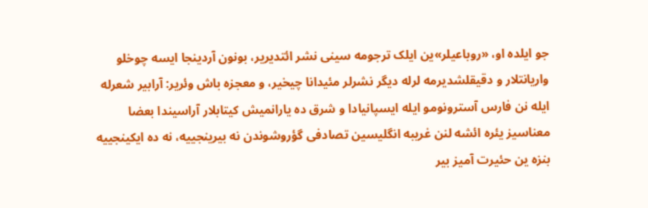جو ایلده او، «روباعیلر»ین ایلک ترجومه سینی نشر ائتدیریر، بونون آردینجا ایسه چوخلو واریانتلار و دقیقلشدیرمه لرله دیگر نشرلر مئیدانا چیخیر، و معجزه باش وئریر: آرابیر شعرله ایله نن فارس آسترونومو ایله ایسپانیادا و شرق ده یارانمیش کیتابلار آراسیندا بعضا معناسیز یئره ائشه لنن غریبه انگلیسین تصادفی گؤروشوندن نه بیرینجییه، نه ده ایکینجییه بنزه ین حئیرت آمیز بیر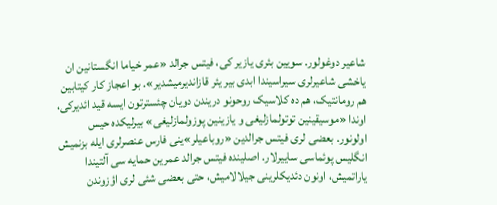شاعیر دوغولور. سویین بئری یازیر کی، فیتس جرالد «عمر خیاما انگستانین ان یاخشی شاعیرلری سیراسیندا ابدی بیر یئر قازاندیرمیشدیر». بو اعجاز کار کیتابین هم رومانتیک، هم ده کلاسیک روحونو دریندن دویان چئسترتون ایسه قید ائدیرکی، اوندا «موسیقینین توتولمازلیغی و یازینین پوزولمازلیغی» بیرلیکده حیس اولونور. بعضی لری فیتس جرالدین «روباعیلر»ینی فارس عنصرلری ایله بزنمیش انگلیس پوئماسی ساییرلار. اصلینده فیتس جرالد عمرین حمایه سی آلتیندا یاراتمیش، اونون دئدیکلرینی جیلالامیش، حتی بعضی شئی لری اؤزوندن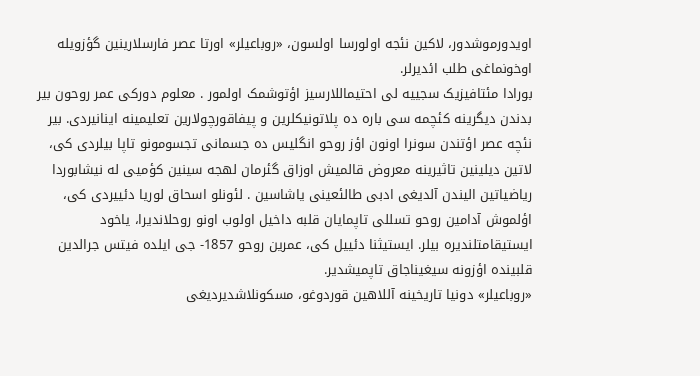اویدورموشدور، لاکین نئجه اولورسا اولسون، «روباعیلر» اورتا عصر فارسلارینین گؤزویله اوخونماغی طلب ائدیرلر.
بورادا مئتافیزیک سجییه لی احتیماللارسیز اؤتوشمک اولمور . معلوم دورکی عمر روحون بیر بدندن دیگرینه کئچمه سی باره ده پلاتونیکلرین و پیفاقورچولارین تعلیمینه اینانیردی. بیر نئچه عصر اؤتندن سونرا اونون اؤز روحو انگلیس ده جسمانی تجسومونو تاپا بیلردی کی، لاتین دیلینین تاثیرینه معروض قالمیش اوزاق گئرمان لهجه سینین کؤمیی له نیشابوردا ریاضیاتین الیندن آلدیغی ادبی طالئعینی یاشاسین . لئونلو اسحاق لوریا دئییردی کی، اؤلموش آدامین روحو تسللی تاپمایان قلبه داخیل اولوب اونو روحلاندیرا، یاخود ایستیقامتلندیره بیلر. ایستیثنا دئییل کی، عمرین روحو 1857- جی ایلده فیتس جرالدین قلبینده اؤزونه سیغیناجاق تاپمیشدیر.
«روباعیلر» دونیا تاریخینه آللاهین قوردوغو، مسکونلاشدیردیغی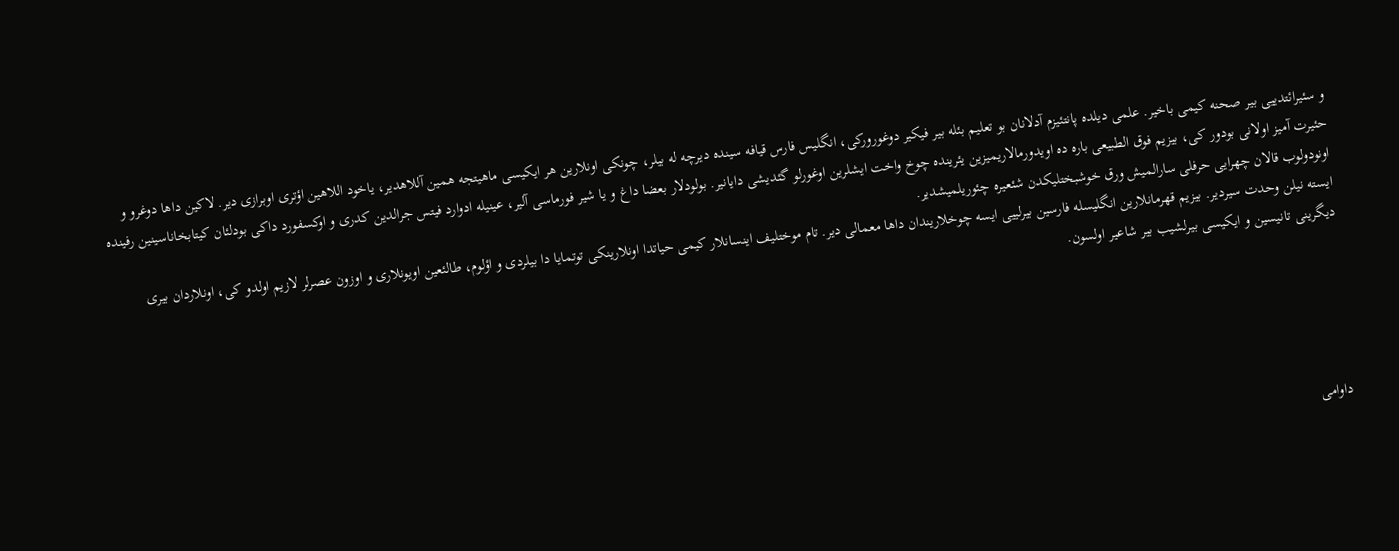و سئیرائتدییی بیر صحنه کیمی باخیر. علمی دیلده پانتئیزم آدلانان بو تعلیم بئله بیر فیکیر دوغورورکی، انگلیس فارس قیافه سینده دیرچه له بیلر، چونکی اونلارین هر ایکیسی ماهیتجه همین آللاهدیر، یاخود اللاهین اؤتری اوبرازی دیر. لاکین داها دوغرو و حئیرت آمیز اولانی بودور کی، بیزیم فوق الطبیعی باره ده اویدورمالاریمیزین یئرینده چوخ واخت ایشلرین اوغورلو گئدیشی دایانیر. بولودلار بعضا داغ و یا شیر فورماسی آلیر، عینیله ادوارد فیتس جرالدین کدری و اوکسفورد داکی بودلئان کیتابخاناسینین رفینده اونودولوب قالان چهرایی حرفلی سارالمیش ورق خوشبختلیکدن شئعیره چئوریلمیشدیر.
ایسته نیلن وحدت سیردیر. بیزیم قهرمانلارین انگلیسله فارسین بیرلییی ایسه چوخلاریندان داها معمالی دیر. تام موختلیف اینسانلار کیمی حیاتدا اونلارینکی توتمایا دا بیلردی و اؤلوم، طالئعین اویونلاری و اوزون عصرلر لازیم اولدو کی، اونلاردان بیری دیگرینی تانیسین و ایکیسی بیرلشیب بیر شاعیر اولسون.





داوامی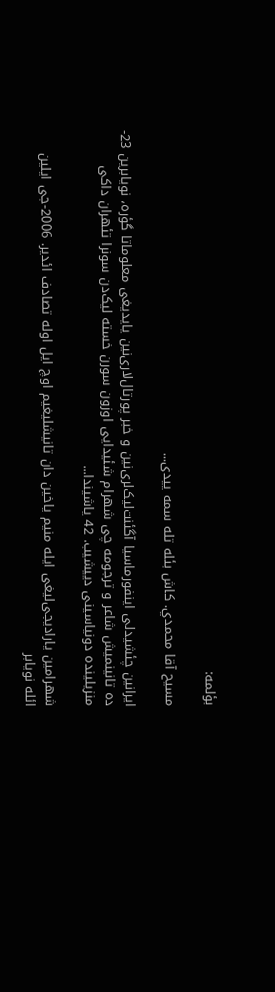بؤلمه:

مسيح آقا محمدي. کاش بئله تله سمه ییدی...

ایرانین چئشیدلی اینفورماسیا آگئنت‌لیک‌لری‌نین و خبر پورتال‌لاری‌نین یایدیغی معلوماتا گؤره، نویابرین 23- ده تانینمیش شاعر و ترجومه چی شهرام شئیدایی اوزون سورن خسته ‌لیک‌دن سونرا تئهران ‌داکی منزیلینده دونیاسینی دییشیب. 42 یاشیندا...

شهرامین یارادیجی‌لیغی ایله منیم یاخین ‌دان تانیشلیغیم اوچ ایل اوله تصادف ائدیر. 2006-جی ایلین ائله نویابر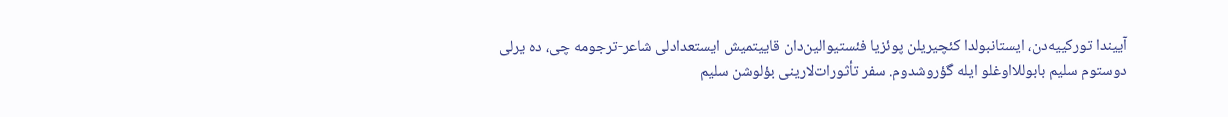آییندا تورکییه‌دن، ایستانبولدا کئچیریلن پوئزیا فئستیوالین‌دان قاییتمیش ایستعدادلی شاعر-ترجومه چی، ده یرلی دوستوم سلیم بابوللااوغلو ایله گؤروشدوم. سفر تأثورات‌لارینی بؤلوشن سلیم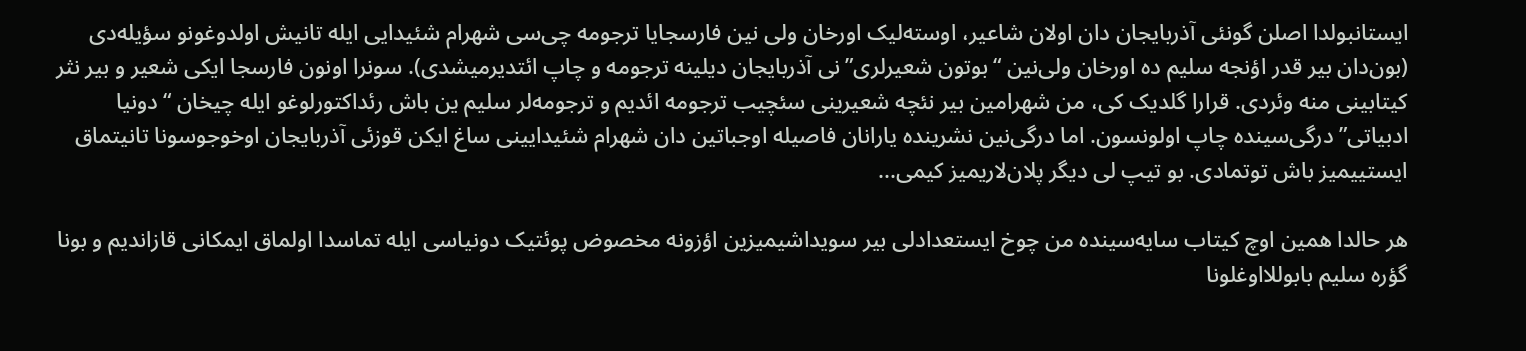ایستانبولدا اصلن گونئی آذربایجان‌ دان اولان شاعیر، اوسته‌لیک اورخان ولی ‌نین فارسجایا ترجومه چی‌سی شهرام شئیدایی ایله تانیش اولدوغونو سؤیله‌دی (بون‌دان بیر قدر اؤنجه سلیم ده اورخان ولی‌نین “بوتون شعیرلری”نی آذربایجان دیلینه ترجومه و چاپ ائتدیرمیشدی). سونرا اونون فارسجا ایکی شعیر و بیر نثر کیتابینی منه وئردی. قرارا گلدیک کی، من شهرامین بیر نئچه شعیرینی سئچیب ترجومه ائدیم و ترجومه‌لر سلیم ین باش رئداکتورلوغو ایله چیخان “دونیا ادبیاتی” درگی‌سینده چاپ اولونسون. اما درگی‌نین نشرینده یارانان فاصیله اوجباتین ‌دان شهرام شئیدایینی ساغ ایکن قوزئی آذربایجان اوخوجوسونا تانیتماق ایستییمیز باش توتمادی. بو تیپ ‌لی دیگر پلان‌لاریمیز کیمی...

هر حالدا همین اوچ کیتاب سایه‌سینده من چوخ ایستعدادلی بیر سویداشیمیزین اؤزونه مخصوض پوئتیک دونیاسی ایله تماسدا اولماق ایمکانی قازاندیم و بونا گؤره سلیم بابوللااوغلونا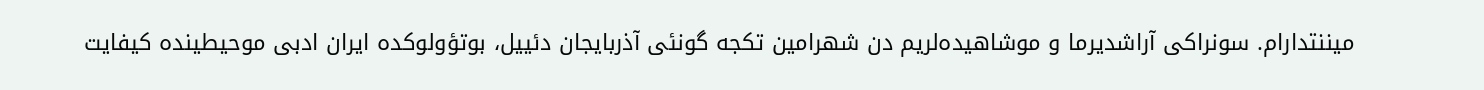میننتدارام. سونراکی آراشدیرما و موشاهیده‌لریم ‌دن شهرامین تکجه گونئی آذربایجان دئییل، بوتؤولوکده ایران ادبی موحیطینده کیفایت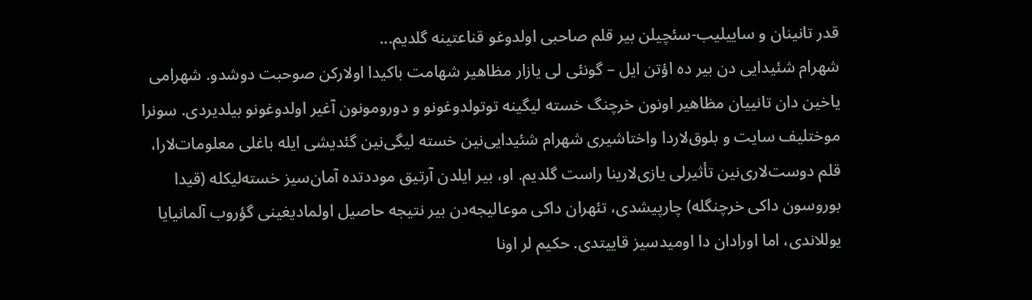قدر تانینان و ساییلیب-سئچیلن بیر قلم صاحبی اولدوغو قناعتینه گلدیم...
شهرام شئیدایی ‌دن بیر ده اؤتن ایل – گونئی ‌لی یازار مظاهیر شهامت باکیدا اولارکن صوحبت دوشدو. شهرامی یاخین‌ دان تانییان مظاهیر اونون خرچنگ خسته‌ لیگینه توتولدوغونو و دورومونون آغیر اولدوغونو بیلدیردی. سونرا موختلیف سایت و بلوق‌لاردا واختاشیری شهرام شئیدایی‌نین خسته ‌لیگی‌نین گئدیشی ایله باغلی معلومات‌لارا، قلم دوست‌لاری‌نین تأثیرلی یازی‌لارینا راست گلدیم. او، بیر ایلدن آرتیق موددتده آمان‌سیز خسته‌لیکله (قیدا بوروسون ‌داکی خرچنگله) چارپیشدی، تئهران ‌داکی موعا‌لیجه‌دن بیر نتیجه حاصیل اولمادیغینی گؤروب آلمانیایا یوللاندی، اما اورا‌دان دا اومیدسیز قاییتدی. حکیم ‌لر اونا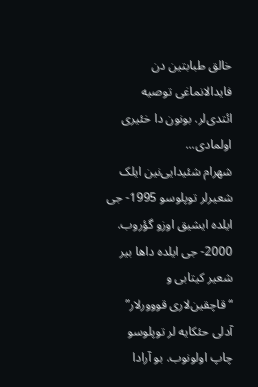خالق طبابتین ‌دن فایدالانماغی توصیه ائتدی‌لر. بونون دا خئیری اولمادی...
شهرام شئیدایی‌نین ایلک شعیرلر تو‌پلوسو 1995- جی ایلده ایشیق اوزو گؤروب. 2000- جی ایلده داها بیر شعیر کیتابی و “قاچقین‌لاری قووورلار” آدلی حئکایه ‌لر توپلوسو چاپ اولونوب. بو آرادا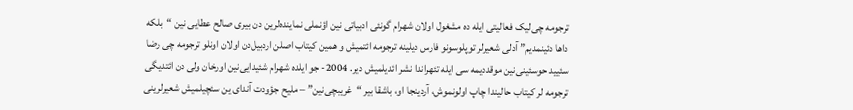ترجومه چی‌لیک فعالیتی ایله ده مشغول اولان شهرام گونئی ادبیاتی‌ نین اؤنملی نماینده‌لرین ‌دن بیری صالح عطایی ‌نین “بلکه داها دئینمدیم” آدلی شعیرلر توپلوسونو فارس دیلینه ترجومه ائتمیش و همین کیتاب اصلن اردبیل‌دن اولان اونلو ترجومه چی رضا سئیید حوسئینی‌نین موقددیمه ‌سی ایله تئهراندا نشر ائدیلمیش‌ دیر. 2004- جو ایلده شهرام شئیدایی‌نین اورخان ولی‌ دن ائتدیگی ترجومه‌ لر کیتاب حالیندا چاپ اولونموش، آردینجا او، باشقا بیر “غریبچی‌نین” – ملیح جؤودت آندای ین سئچیلمیش شعیرلرینی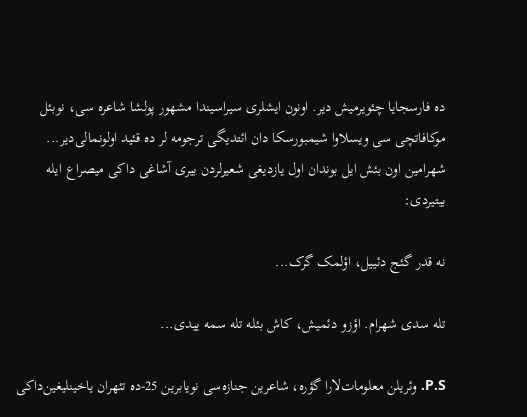ده فارسجایا چئویرمیش‌ دیر. اونون ایشلری سیراسیندا مشهور پولشا شاعره ‌سی، نوبئل موکافاتچی ‌سی ویسلاوا شیمبورسکا ‌دان ائتدیگی ترجومه ‌لر ده قئید اولونما‌لی‌دیر...
شهرامین اون بئش ایل بوندان اول یازدیغی شعیرلردن بیری آشاغی ‌داکی میصراع ایله بیتیردی:

نه قدر گئج دئییل، اؤلمک گرک...

تله سدی شهرام. اؤزو دئمیش، کاش بئله تله سمه ییدی...

P.S. وئریلن معلومات‌لارا گؤره، شاعرین جنازه‌سی نویابرین 25-ده تئهران یاخینلیغین‌داکی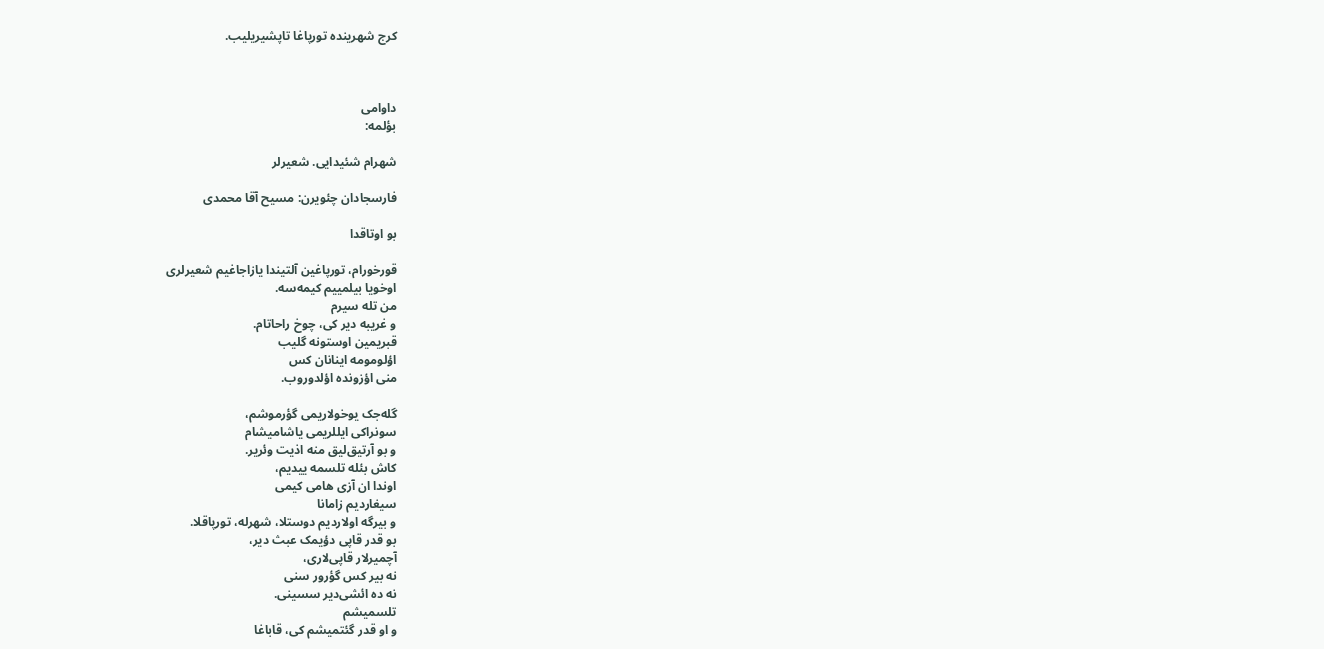کرج شهرینده تورپاغا تاپشیریلیب.



داوامی
بؤلمه:

شهرام شئیدایی. شعیرلر

فارسجا‌دان چئویرن: مسیح آقا محمدی

بو اوتاقدا

قورخورام، تورپاغین آلتیندا یازاجاغیم شعیرلری
اوخویا بیلمییم کیمه‌سه.
من تله سیرم
و غریبه ‌دیر کی، چوخ راحاتام.
قبریمین اوستونه گلیب
اؤلومومه اینانان کس
منی اؤزونده اؤلدوروب.

گله‌جک یوخولاریمی گؤرموشم،
سونراکی ایللریمی یاشامیشام
و بو آرتیق‌لیق منه اذیت وئریر.
کاش بئله تلسمه ییدیم،
اوندا ان آزی هامی کیمی
سیغاردیم زامانا
و بیرگه اولاردیم دوستلا، شهرله، تورپاقلا.
بو قدر قاپی دؤیمک عبث ‌دیر،
آچمیرلار قاپی‌لاری،
نه بیر کس گؤرور سنی
نه ده ائشی‌دیر سسینی.
تلسمیشم
و او قدر گئتمیشم کی، قاباغا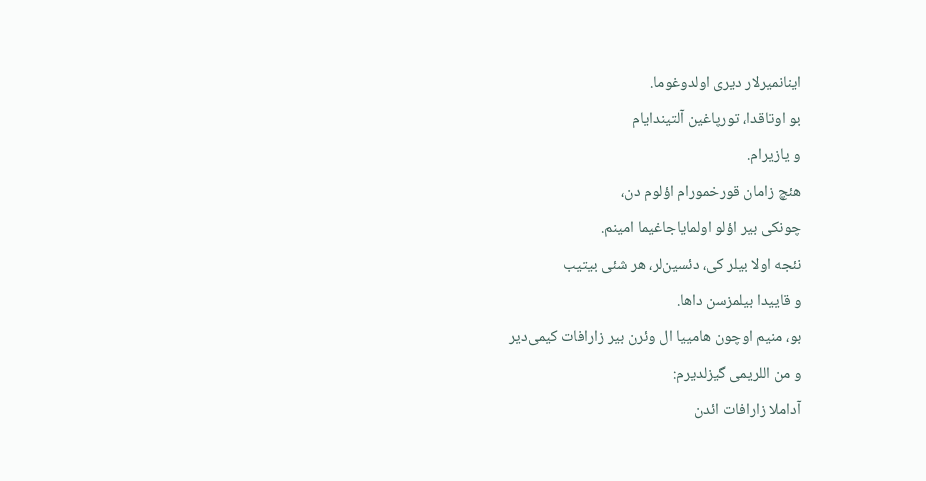اینانمیرلار دیری اولدوغوما.
بو اوتاقدا، تورپاغین آلتیندایام
و یازیرام.
هئچ زامان قورخمورام اؤلوم ‌دن،
چونکی بیر اؤلو اولمایاجاغیما امینم.
نئجه اولا بیلر کی، دئسین‌لر، هر شئی بیتیب
و قاییدا بیلمزسن داها.
بو، منیم اوچون هامییا ال وئرن بیر زارافات کیمی‌دیر
و من اللریمی گیزلدیرم:
آداملا زارافات ائدن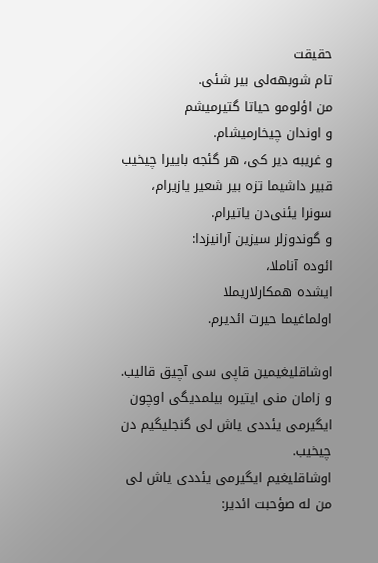حقیقت
تام شوبهه‌لی بیر شئی.
من اؤلومو حیاتا گتیرمیشم
و اوندان چیخارمیشام.
و غریبه ‌دیر کی، هر گئجه باییرا چیخیب
قبیر داشیما تزه بیر شعیر یازیرام،
سونرا یئنی‌دن یاتیرام.
و گوندوزلر سیزین آرانیزدا:
ائوده آناملا،
ایشده همکارلاریملا
اولماغیما حیرت ائدیرم.

اوشاقلیغیمین قاپی ‌سی آچیق قالیب.
و زامان منی ایتیره بیلمدیگی اوچون
ایگیرمی یئددی یاش‌ لی گنجلیگیم ‌دن چیخیب.
اوشاقلیغیم ایگیرمی یئددی یاش‌ لی من له صؤحبت ائدیر: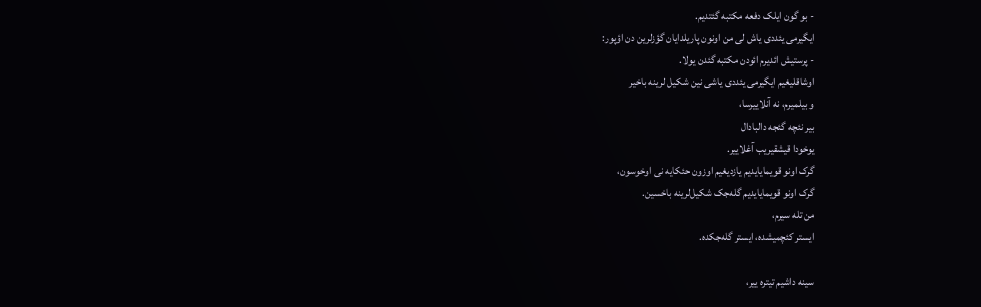- بو گون ایلک دفعه مکتبه گئتدیم.
ایگیرمی یئددی یاش ‌لی من اونون پاریلدایان گؤزلرین ‌دن اؤپور:
- پرستیش ائدیرم ائودن مکتبه گئدن یولا.
اوشاقلیغیم ایگیرمی یئددی یاشی ‌نین شکیل ‌لرینه باخیر
و بیلمیرم، نه آنلاییرسا،
بیر نئچه گئجه دالبادال
یوخودا قیشقیریب آغلاییر.
گرک اونو قویمایایدیم یازدیغیم اوزون حئکایه نی اوخوسون،
گرک اونو قویمایایدیم گله‌جک شکیل‌لرینه باخسین.
من تله سیرم،
ایستر کئچمیشده، ایستر گله‌جکده.

سینه داشیم تیتره ییر،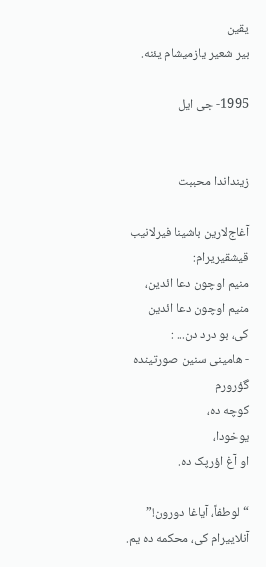یقین
بیر شعیر یازمیشام یئنه.

1995- جی ایل


زینداندا محببت

آغاج‌لارین باشینا فیرلانیب قیشقیریرام:
منیم اوچون دعا ائدین،
منیم اوچون دعا ائدین
کی، بو درد دن... :
- هامینی سنین صورتینده گؤرورم
کوچه‌ ده،
یوخودا،
او آغ اؤرپک ده.

“لوطفاً، آیاغا دورون!”
آنلاییرام کی، محکمه ‌ده ‌یم.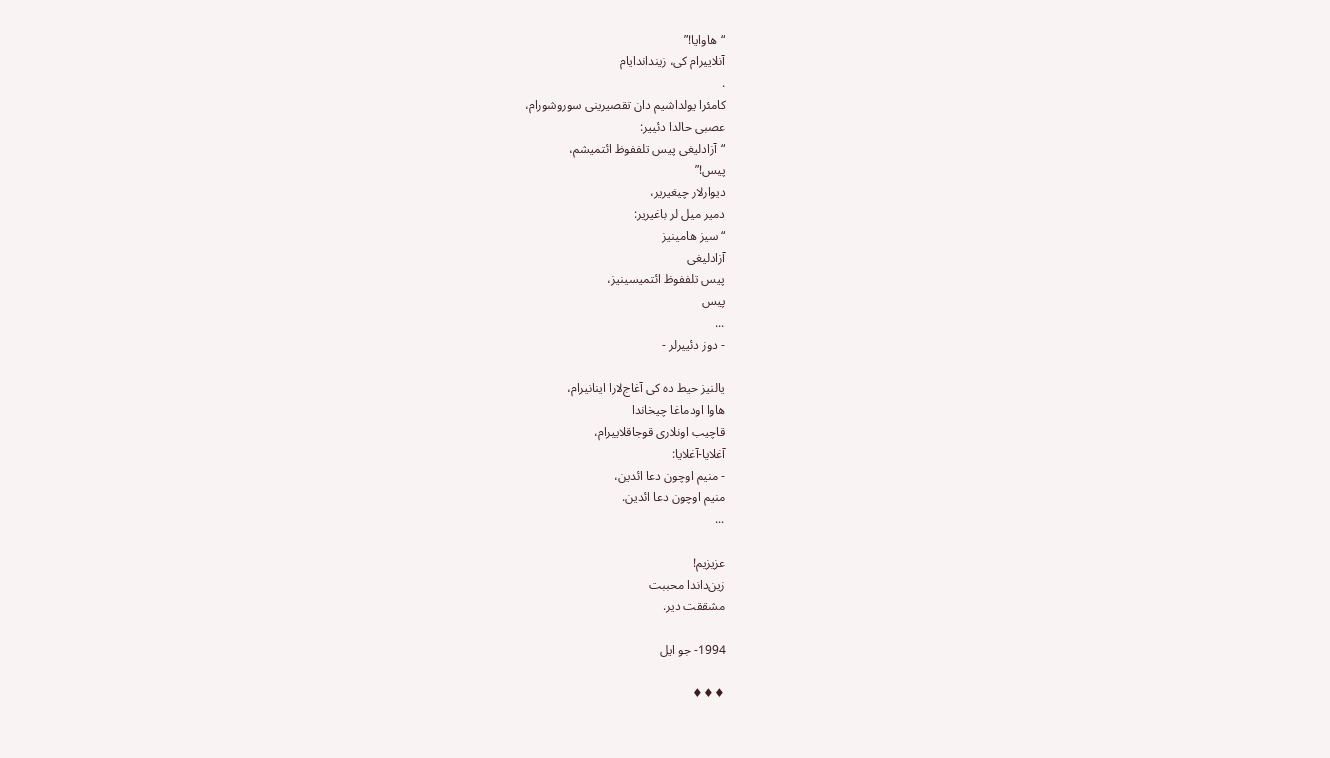“هاوایا!”
آنلاییرام کی، زینداندایام
.
کامئرا یولداشیم ‌دان تقصیرینی سوروشورام،
عصبی حالدا دئییر:
“آزادلیغی پیس تلففوظ ائتمیشم،
پیس!”
دیوارلار چیغیریر،
دمیر میل‌ لر باغیریر:
“سیز هامینیز
آزادلیغی
پیس تلففوظ ائتمیسینیز،
پیس
...
- دوز دئییرلر -

یالنیز حیط ‌ده کی آغاج‌لارا اینانیرام،
هاوا اودماغا چیخاندا
قاچیب اونلاری قوجاقلاییرام،
آغلایا-آغلایا:
- منیم اوچون دعا ائدین،
منیم اوچون دعا ائدین.
...

عزیزیم!
زین‌داندا محببت
مشققت ‌دیر.

1994- جو ایل

♦♦♦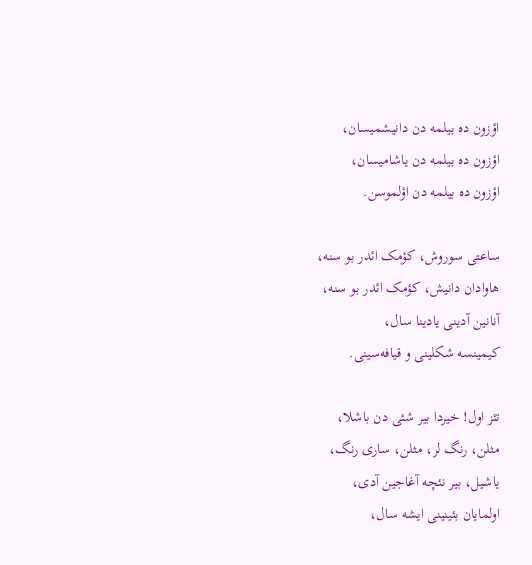اؤزون ده بیلمه ‌دن دانیشمیسان،
اؤزون ده بیلمه ‌دن یاشامیسان،
اؤزون ده بیلمه‌ دن اؤلموسن.

ساعتی سوروش، کؤمک ائدر بو سنه،
هاوا‌دان دانیش، کؤمک ائدر بو سنه،
آنانین آدینی یادینا سال،
کیمینسه شکلینی و قیافه‌سینی.

تئز اول! خیردا بیر شئی ‌دن باشلا،
مثلن، رنگ‌ لر، مثلن، ساری رنگ،
یاشیل، بیر نئچه آغاجین آدی،
اولمایان بئینینی ایشه سال،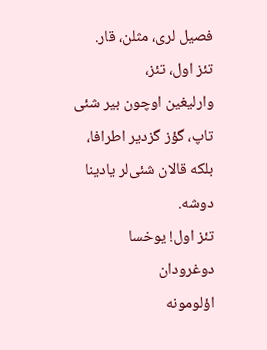فصیل ‌لری، مثلن، قار.
تئز اول، تئز،
وارلیغین اوچون بیر شئی تاپ، گؤز گزدیر اطرافا،
بلکه قالان شئی‌لر یادینا دوشه.
تئز اول! یوخسا
دوغرودان
اؤلومونه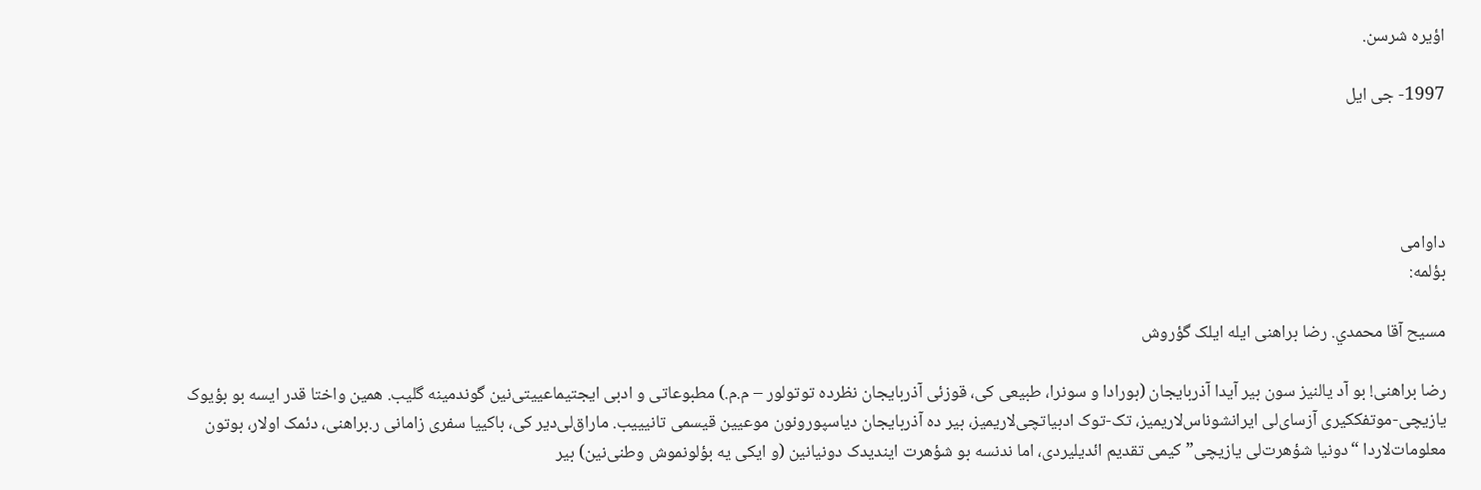اؤیره شرسن.

1997- جی ایل




داوامی
بؤلمه:

مسيح آقا محمدي. رضا براهنی ایله ایلک گؤروش

رضا براهنی! بو آد یالنیز سون بیر آیدا آذربایجان (بورادا و سونرا، طبیعی کی، قوزئی آذربایجان نظرده توتولور – م.م.) مطبوعاتی و ادبی ایجتیماعییتی‌نین گوندمینه گلیب. همین واختا قدر ایسه بو بؤیوک یازیچی-موتفککیری آزسای‌لی ایرانشوناس‌لاریمیز، تک-توک ادبیاتچی‌لاریمیز، بیر ده آذربایجان دیاسپورونون موعیین قیسمی تانیییب. ماراق‌لی‌دیر کی، باکییا سفری زامانی ر.براهنی، دئمک اولار، بوتون معلومات‌لاردا “دونیا شؤهرت‌لی یازیچی” کیمی تقدیم ائدیلیردی، اما ندنسه بو شؤهرت ایندیدک دونیانین (و ایکی یه بؤلونموش وطنی‌نین) بیر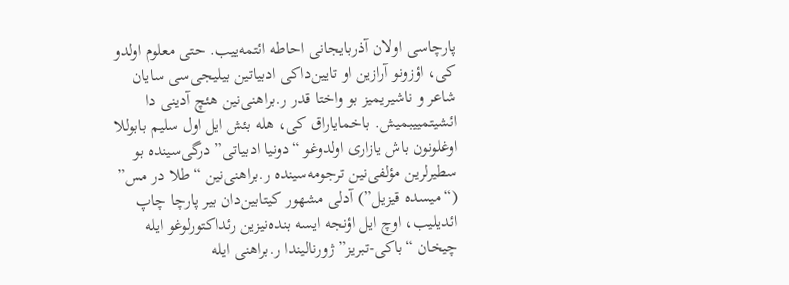پارچاسی اولان آذربایجانی احاطه ائتمه‌ییب. حتی معلوم اولدو کی، اؤزونو آرازین او تایین‌داکی ادبیاتین بیلیجی‌سی سایان شاعر و ناشیریمیز بو واختا قدر ر.براهنی‌نین هئچ آدینی دا ائشیتمییبمیش. باخمایا‌راق کی، هله بئش ایل اول سلیم بابوللا اوغلونون باش یازاری اولدوغو “دونیا ادبیاتی” درگی‌سینده بو سطیرلرین مؤلفی‌نین ترجومه‌سینده ر.براهنی‌نین “طلا در مس” (“میسده قیزیل”) آدلی مشهور کیتابین‌دان بیر پارچا چاپ ائدیلیب، اوچ ایل اؤنجه ایسه بنده‌نیزین رئداکتورلوغو ایله چیخان “باکی-تبریز” ژورنالیندا ر.براهنی ایله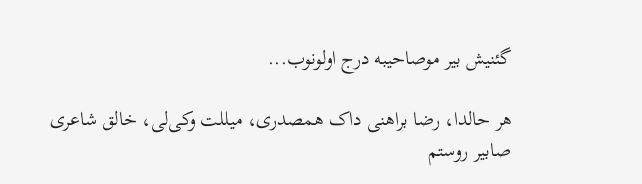گئنیش بیر موصاحیبه درج اولونوب...

هر حالدا، رضا براهنی داک همصدری، میللت وکی‌لی، خالق شاعری صابیر روستم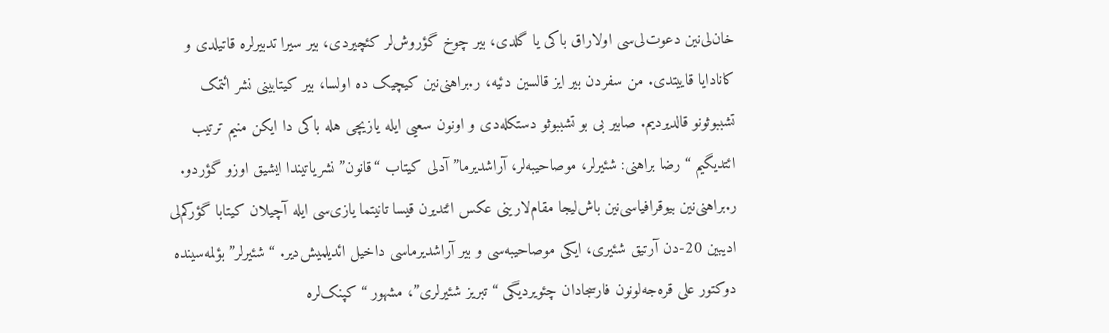خان‌لی‌نین دعوت‌لی‌سی اولا‌راق باکی یا گلدی، بیر چوخ گؤروش‌لر کئچیردی، بیر سیرا تدبیرلره قاتیلدی و کانادایا قاییتدی. من سفردن بیر ایز قالسین دئیه، ر.براهنی‌نین کیچیک ده اولسا، بیر کیتابینی نشر ائتمک تشببوثونو قالدیردیم. صابیر بی بو تشببوثو دستکله‌دی و اونون سعیی ایله یازیچی هله باکی دا ایکن منیم ترتیب ائتدیگیم “رضا براهنی: شئیرلر، موصاحیبه‌لر، آراشدیرما” آدلی کیتاب “قانون” نشریاتیندا ایشیق اوزو گؤردو.
ر.براهنی‌نین بیوقرافیاسی‌نین باش‌لیجا مقام‌لارینی عکس ائتدیرن قیسا تانیتما یازی‌سی ایله آچیلان کیتابا گؤرکم‌لی ادیبین 20-دن آرتیق شئیری، ایکی موصاحیبه‌سی و بیر آراشدیرماسی داخیل ائدیلمیش‌دیر. “شئیرلر” بؤلمه‌سینده دوکتور علی قره‌جه‌لونون فارسجا‌دان چئویردیگی “تبریز شئیرلری”، مشهور “کپنک‌لره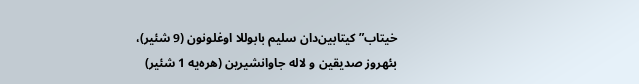خیتاب” کیتابین‌دان سلیم بابوللا اوغلونون (9 شئیر)، بئهروز صدیقین و لاله جاوانشیرین (هره‌یه 1 شئیر)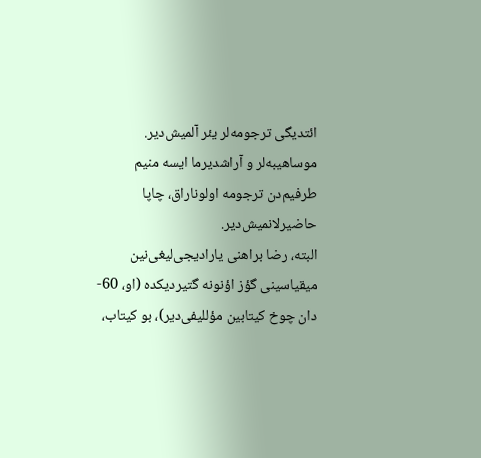ائتدیگی ترجومه‌لر یئر آلمیش‌دیر. موساهیبه‌لر و آراشدیرما ایسه منیم طرفیم‌دن ترجومه اولونا‌راق، چاپا حاضیرلانمیش‌دیر.
البته، رضا براهنی یارادیجی‌لیغی‌نین میقیاسینی گؤز اؤنونه گتیردیکده (او، 60-دان چوخ کیتابین مؤللیفی‌دیر)، بو کیتاب،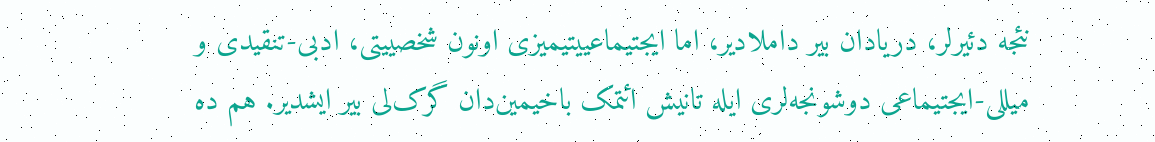نئجه دئیرلر، دریا‌دان بیر داملا‌دیر، اما ایجتیماعییتیمیزی اونون شخصییتی، ادبی-تنقیدی و میللی-ایجتیماعی دوشونجه‌لری ایله تانیش ائتمک باخیمین‌دان گرک‌لی بیر ایشدیر. هم ده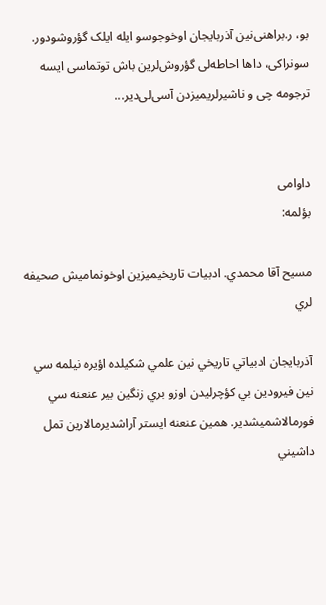بو، ر.براهنی‌نین آذربایجان اوخوجوسو ایله ایلک گؤروشودور. سونراکی، داها احاطه‌لی گؤروش‌لرین باش توتماسی ایسه ترجومه چی و ناشیرلریمیزدن آسی‌لی‌دیر...


داوامی
بؤلمه:

مسيح آقا محمدي. ادبيات تاريخيميزين اوخونماميش صحيفه لري

آذربايجان ادبياتي تاريخي نين علمي شکيلده اؤيره نيلمه سي نين فيرودين بي کؤچرليدن اوزو بري زنگين بير عنعنه سي فورمالاشميشدير. همين عنعنه ايستر آراشديرمالارين تمل داشيني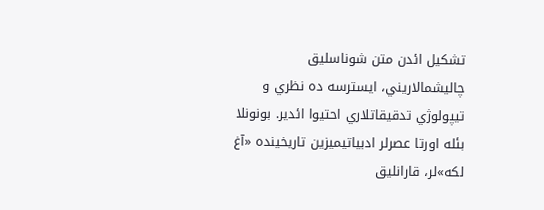تشکيل ائدن متن شوناسليق چاليشمالاريني، ايسترسه ده نظري و تيپولوژي تدقيقاتلاري احتيوا ائدير. بونونلا بئله اورتا عصرلر ادبياتيميزين تاريخينده «آغ لکه»لر، قارانليق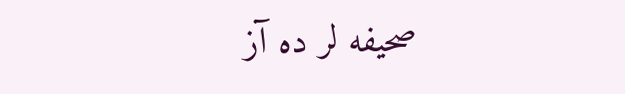صحيفه لر ده آز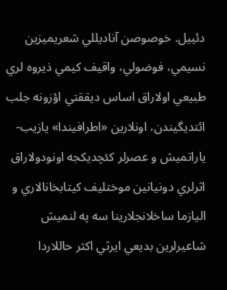دئييل. خوصوصن آناديللي شعريميزين نسيمي، فوضولي، واقيف کيمي ذيروه لري طبيعي اولاراق اساس ديققتي اؤزونه جلب ائتديگيندن، اونلارين «اطرافيندا» يازيب-ياراتميش و عصرلر کئچديکجه اونودولاراق اثرلري دونيانين موختليف کيتابخانالاري و اليازما ساخلانجلارينا سه په لنميش شاعيرلرين بديعي ايرثي اکثر حاللاردا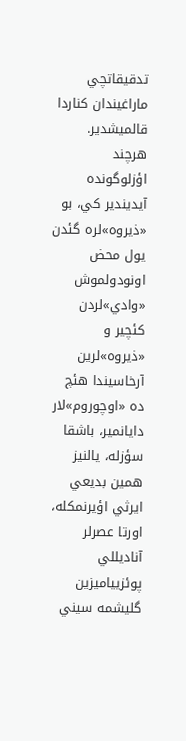تدقيقاتچي ماراغيندان کناردا قالميشدير. هرچند اؤزلوگونده آيديندير کي، بو «ذيروه»لره گئدن يول محض اونودولموش «وادي»لردن کئچير و «ذيروه»لرين آرخاسيندا هئچ ده «اوچوروم»لار دايانمير، باشقا سؤزله، يالنيز همين بديعي ايرثي اؤيرنمکله، اورتا عصرلر آناديللي پوئزيياميزين گليشمه سيني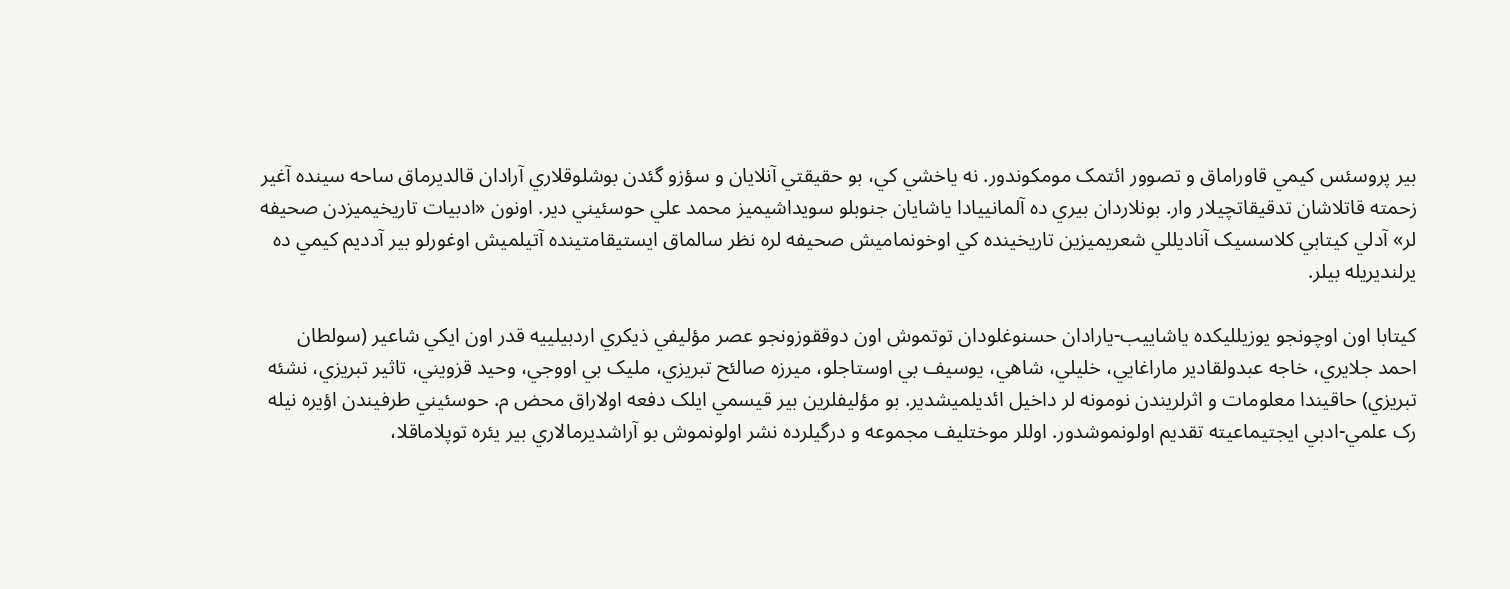بير پروسئس کيمي قاوراماق و تصوور ائتمک مومکوندور. نه ياخشي کي، بو حقيقتي آنلايان و سؤزو گئدن بوشلوقلاري آرادان قالديرماق ساحه سينده آغير زحمته قاتلاشان تدقيقاتچيلار وار. بونلاردان بيري ده آلمانييادا ياشايان جنوبلو سويداشيميز محمد علي حوسئيني دير. اونون «ادبيات تاريخيميزدن صحيفه لر» آدلي کيتابي کلاسسيک آناديللي شعريميزين تاريخينده کي اوخونماميش صحيفه لره نظر سالماق ايستيقامتينده آتيلميش اوغورلو بير آدديم کيمي ده يرلنديريله بيلر.

کيتابا اون اوچونجو يوزيلليکده ياشاييب-يارادان حسنوغلودان توتموش اون دوققوزونجو عصر مؤليفي ذيکري اردبيلييه قدر اون ايکي شاعير (سولطان احمد جلايري، خاجه عبدولقادير ماراغايي، خليلي، شاهي، يوسيف بي اوستاجلو، ميرزه صالئح تبريزي، مليک بي اووجي، وحيد قزويني، تاثير تبريزي، نشئه تبريزي) حاقيندا معلومات و اثرلريندن نومونه لر داخيل ائديلميشدير. بو مؤليفلرين بير قيسمي ايلک دفعه اولاراق محض م. حوسئيني طرفيندن اؤيره نيله رک علمي-ادبي ايجتيماعيته تقديم اولونموشدور. اوللر موختليف مجموعه و درگيلرده نشر اولونموش بو آراشديرمالاري بير يئره توپلاماقلا،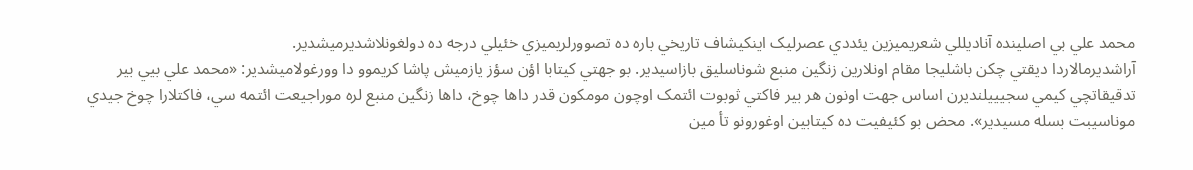محمد علي بي اصلينده آناديللي شعريميزين يئددي عصرليک اينکيشاف تاريخي باره ده تصوورلريميزي خئيلي درجه ده دولغونلاشديرميشدير.
آراشديرمالاردا ديقتي چکن باشليجا مقام اونلارين زنگين منبع شوناسليق بازاسيدير. بو جهتي کيتابا اؤن سؤز يازميش پاشا کريموو دا وورغولاميشدير: «محمد علي بیي بير تدقيقاتچي کيمي سجيييلنديرن اساس جهت اونون هر بير فاکتي ثوبوت ائتمک اوچون مومکون قدر داها چوخ، داها زنگين منبع لره موراجيعت ائتمه سي، فاکتلارا چوخ جيدي موناسيبت بسله مسيدير». محض بو کئيفيت ده کيتابين اوغورونو تأ مين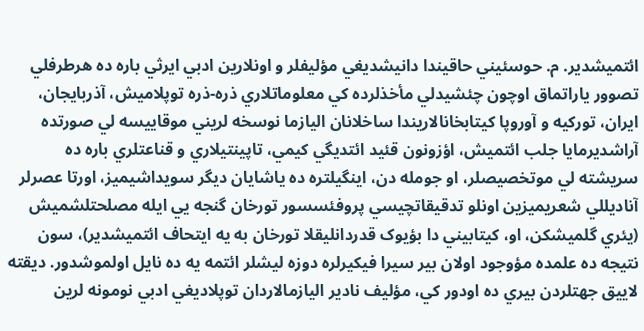ائتميشدير. م. حوسئيني حاقيندا دانيشديغي مؤليفلر و اونلارين ادبي ايرثي باره ده هرطرفلي تصوور ياراتماق اوچون چئشيدلي مأخذلرده کي معلوماتلاري ذره-ذره توپلاميش، آذربايجان، ايران، تورکيه و آوروپا کيتابخانالاريندا ساخلانان اليازما نوسخه لريني موقاييسه لي صورتده آراشديرمايا جلب ائتميش، اؤزونون قئيد ائتديگي کيمي، تاپينتيلاري و قناعتلري باره ده سريشته لي موتخصيصلر، او جومله دن، اينگيلتره ده ياشايان ديگر سويداشيميز، اورتا عصرلر آناديللي شعريميزين اونلو تدقيقاتچيسي پروفئسسور تورخان گنجه یي ايله مصلحتلشميش (يئري گلميشکن، او، کيتابيني دا بؤيوک قدردانليقلا تورخان به يه ايتحاف ائتميشدير)، سون نتيجه ده علمده مؤوجود اولان بير سيرا فيکيرلره دوزه ليشلر ائتمه يه ده نايل اولموشدور. ديقته لاييق جهتلردن بيري ده اودور کي، مؤليف نادير اليازمالاردان توپلاديغي ادبي نومونه لرين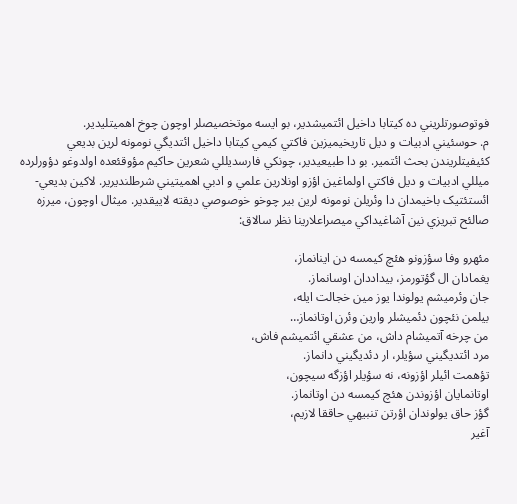فوتوصورتلريني ده کيتابا داخيل ائتميشدير، بو ايسه موتخصيصلر اوچون چوخ اهميتليدير.
م. حوسئيني ادبيات و ديل تاريخيميزين فاکتي کيمي کيتابا داخيل ائتديگي نومونه لرين بديعي کئيفيتلريندن بحث ائتمير. بو دا طبيعيدير، چونکي فارسديللي شعرين حاکيم مؤوقئعده اولدوغو دؤورلرده ميللي ادبيات و ديل فاکتي اولماغين اؤزو اونلارين علمي و ادبي اهميتيني شرطلنديرير. لاکين بديعي-ائستئتيک باخيمدان دا وئريلن نومونه لرين بير چوخو خوصوصي ديقته لاييقدير. ميثال اوچون، ميرزه صالئح تبريزي نين آشاغيداکي ميصراعلارينا نظر سالاق:

مئهرو وفا سؤزونو هئچ کيمسه دن اينانماز،
يغمادان ال گؤتورمز، بيداددان اوسانماز.
جان وئرميشم يولوندا يوز مين خجالت ايله،
بيلمن نئچون دئميشلر وارين وئرن اوتانماز…
من چرخه آتميشام داش، من عشقي ائتميشم فاش،
مرد ائتديگيني سؤيلر، ار دئديگيني دانماز.
تؤهمت ائيلر اؤزونه، نه سؤيلر اؤزگه سيچون،
اوتانمايان اؤزوندن هئچ کيمسه دن اوتانماز.
گؤز حاق يولوندان اؤرتن تنبيهي حاققا لازيم،
آغير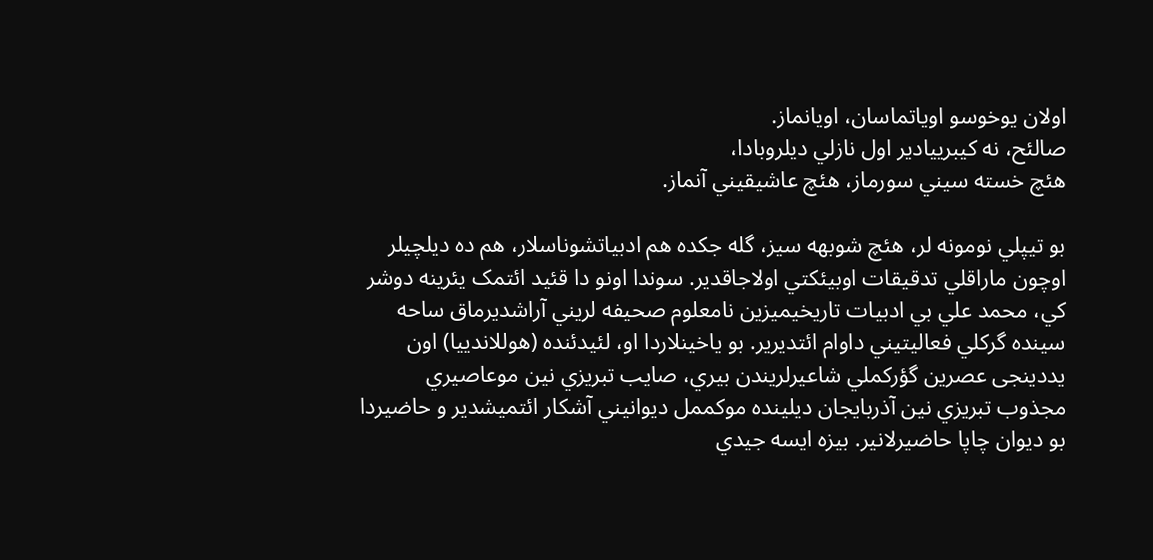اولان يوخوسو اوياتماسان، اويانماز.
صالئح، نه کيبرييادير اول نازلي ديلروبادا،
هئچ خسته سيني سورماز، هئچ عاشيقيني آنماز.

بو تيپلي نومونه لر، هئچ شوبهه سيز، گله جکده هم ادبياتشوناسلار، هم ده ديلچيلر اوچون ماراقلي تدقيقات اوبيئکتي اولاجاقدير. سوندا اونو دا قئيد ائتمک يئرينه دوشر کي، محمد علي بي ادبيات تاريخيميزين نامعلوم صحيفه لريني آراشديرماق ساحه سينده گرکلي فعاليتيني داوام ائتديرير. بو ياخينلاردا او، لئيدئنده (هوللاندييا) اون یددینجی عصرين گؤرکملي شاعيرلريندن بيري، صايب تبريزي نين موعاصيري مجذوب تبريزي نين آذربايجان ديلينده موکممل ديوانيني آشکار ائتميشدير و حاضيردا بو ديوان چاپا حاضيرلانير. بيزه ايسه جيدي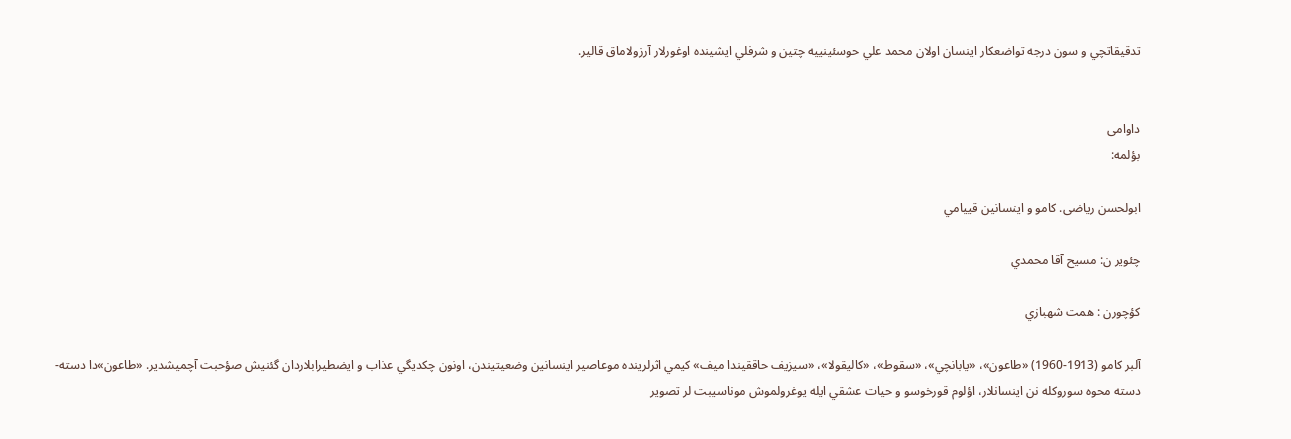تدقيقاتچي و سون درجه تواضعکار اينسان اولان محمد علي حوسئينييه چتين و شرفلي ايشينده اوغورلار آرزولاماق قالير.


داوامی
بؤلمه:

ابولحسن ریاضی. کامو و اينسانين قييامي

چئوير ن: مسيح آقا محمدي

كؤچورن : همت شهبازي

آلبر کامو (1913-1960) «طاعون»، «يابانچي»، «سقوط»، «کاليقولا»، «سيزيف حاققيندا ميف» کيمي اثرلرينده موعاصير اينسانين وضعيتيندن، اونون چکديگي عذاب و ايضطيرابلاردان گئنيش صؤحبت آچميشدير. «طاعون»دا دسته-دسته محوه سوروکله نن اينسانلار، اؤلوم قورخوسو و حيات عشقي ايله يوغرولموش موناسيبت لر تصوير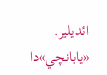ائديلير. «يابانچي»دا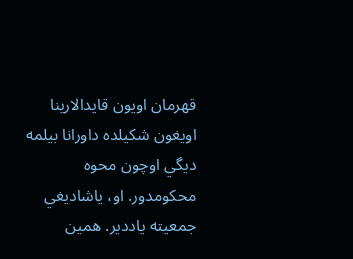قهرمان اويون قايدالارينا اويغون شکيلده داورانا بيلمه ديگي اوچون محوه محکومدور. او، ياشاديغي جمعيته ياددير. همين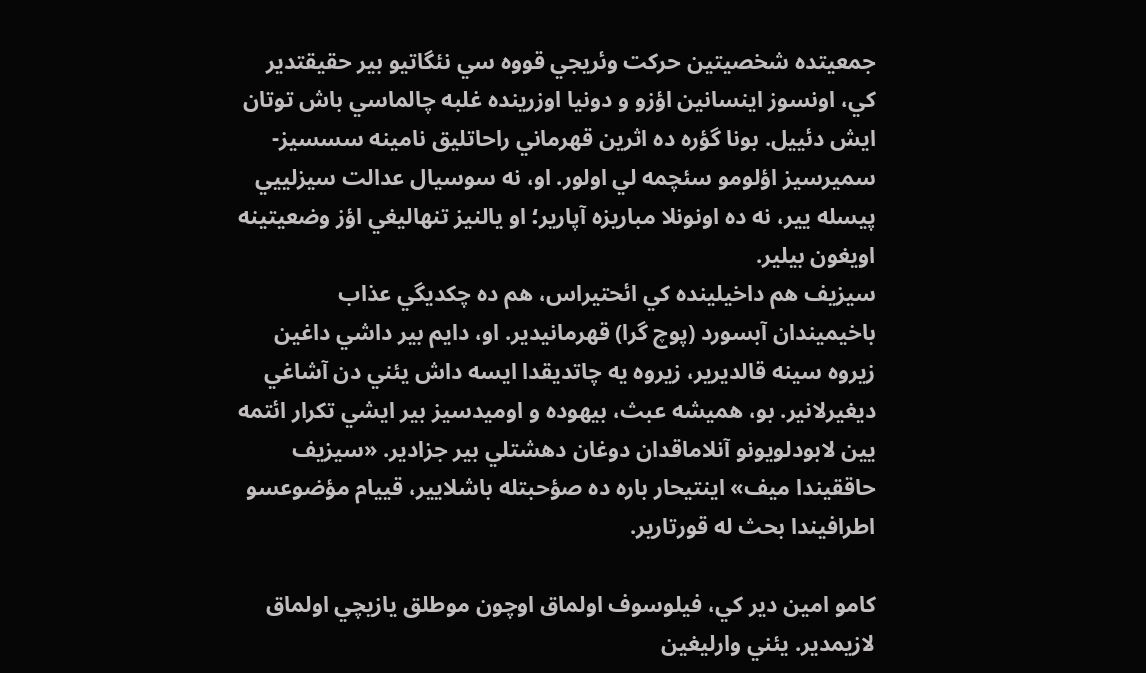جمعيتده شخصيتين حرکت وئريجي قووه سي نئگاتيو بير حقيقتدير کي، اونسوز اينسانين اؤزو و دونيا اوزرينده غلبه چالماسي باش توتان ايش دئييل. بونا گؤره ده اثرين قهرماني راحاتليق نامينه سسسيز-سميرسيز اؤلومو سئچمه لي اولور. او، نه سوسيال عدالت سيزلييي پيسله يير، نه ده اونونلا مباريزه آپارير؛ او يالنيز تنهاليغي اؤز وضعيتينه اويغون بيلير.
سيزيف هم داخيلينده کي ائحتيراس، هم ده چکديگي عذاب باخيميندان آبسورد (پوچ گرا) قهرمانيدير. او، دايم بير داشي داغين زيروه سينه قالديرير، زيروه يه چاتديقدا ايسه داش يئني دن آشاغي ديغيرلانير. بو، هميشه عبث، بيهوده و اوميدسيز بير ايشي تکرار ائتمه يين لابودلويونو آنلاماقدان دوغان دهشتلي بير جزادير. «سيزيف حاققيندا ميف» اينتيحار باره ده صؤحبتله باشلايير، قييام مؤضوعسو اطرافيندا بحث له قورتارير.

کامو امين دير کي، فيلوسوف اولماق اوچون موطلق يازيچي اولماق لازيمدير. يئني وارليغين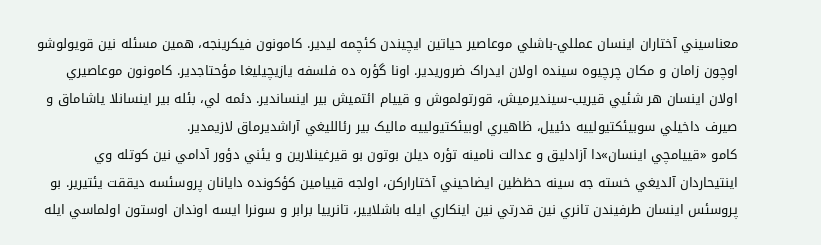معناسيني آختاران اينسان عمللي-باشلي موعاصير حياتين ايچيندن کئچمه ليدير. کامونون فيکرينجه، همين مسئله نين قويولوشو اوچون زامان و مکان چرچيوه سينده اولان ايدراک ضروريدير. اونا گؤره ده فلسفه يازيچيليغا مؤحتاجدير. کامونون موعاصيري اولان اينسان هر شئيي قيريب-سينديرميش، قورتولموش و قييام ائتميش بير اينساندير. دئمه لي، بئله بير اينسانلا ياشاماق و صيرف داخيلي سوبيئکتيولييه دئييل، ظاهيري اوبيئکتيولييه ماليک بير رئالليغي آراشديرماق لازيمدير.
کامو «قييامچي اينسان»دا آزادليق و عدالت نامينه تؤره ديلن بوتون بو قيرغينلارين و يئني دؤور آدامي نين کوتله وي اينتيحاردان آلديغي خسته جه سينه حظظين ايضاحيني آختارارکن، اولجه قييامين کؤکونده دايانان پروسئسه ديققت يئتيرير. بو پروسئس اينسان طرفيندن تانري نين قدرتي نين اينکاري ايله باشلايير، تانرييا برابر و سونرا ايسه اوندان اوستون اولماسي ايله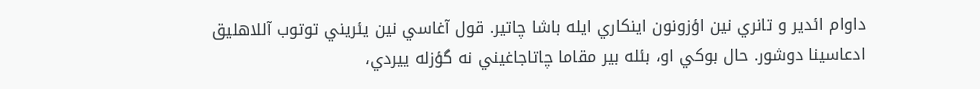داوام ائدير و تانري نين اؤزونون اينکاري ايله باشا چاتير. قول آغاسي نين يئريني توتوب آللاهليق ادعاسينا دوشور. حال بوکي او، بئله بير مقاما چاتاجاغيني نه گؤزله ييردي،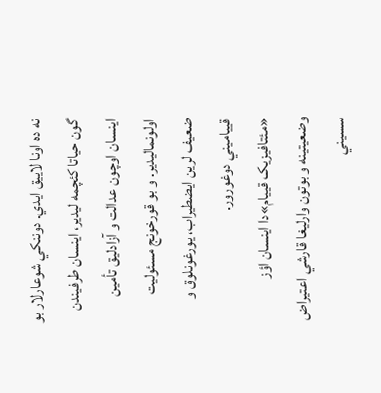نه ده اونا لاييق ايدي. دوننکي شوعارلار بو گون حياتا کئچمه ليدير، اينسان طرفيندن اينسان اوچون عدالت و آزادليق تأمين اولونماليدير. و بو قورخونج مسئوليت ضعيف لرين ايضطيراب، يورغونلوق و قيياميني دوغورور.
«مئتافيزيک قييام»دا اينسان اؤز وضعيتينه و بوتون وارليغا قارشي اعتيراض سسيني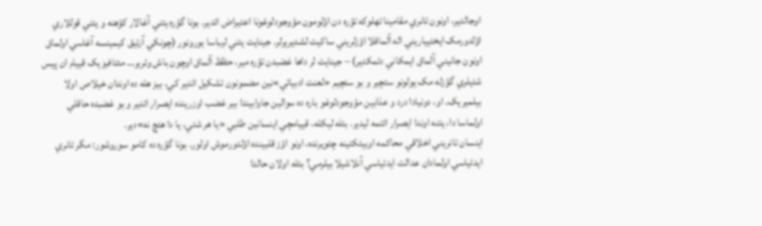اوجالدير، اونون تانري مقامينا تهلوکه تؤره دن اؤلومون مؤوجودلوغونا اعتيراض ائدير. بونا گؤره يئني آغالار کؤهنه و يئني قوللاري اؤلدورمک ايختيياريني اله آلماقلا اؤزلريني ساکيت لشديريرلر. جينايت يئني ليباسا بورونور (چونکي آرتيق کيمينسه آغاسي اولماق اونون جانيني آلماق ايمکاني دئمکدير) – جينايت لر داها غضبدن تؤره مير، حظظ آلماق اوچون باش وئرير… مئتافيزيک قييام ان پيس شئيلري گؤزله مک يولونو سئچير و بو سئچيم «لعنت ادبياتي»نين مضمونون تشکيل ائدير کي، بيز هله ده اوندان خيلاص اولا بيلميريک. او، دونيادا درد و عذابين مؤوجودلوغو باره ده سوالين جاوابيندا بير غضب اوزرينده ايصرار ائدير و بو غضبده حاقلي اولماسا دا، يئنه اوندا ايصرار ائتمه ليدير. بئله ليکله، قييامچي اينسانين طلبي «يا هر شئي، يا دا هئچ نه»دير.
اينسان تانريني اخلاقي محاکمه اوبيئکتينه چئويرنده، اونو اؤز قلبينده اؤلدورموش اولور. بونا گؤره ده کامو سوروشور: مگر تانري ايدئياسي اولمادان عدالت ايدئياسي آنلاشيلا بيلرمي؟ بئله اولان حالدا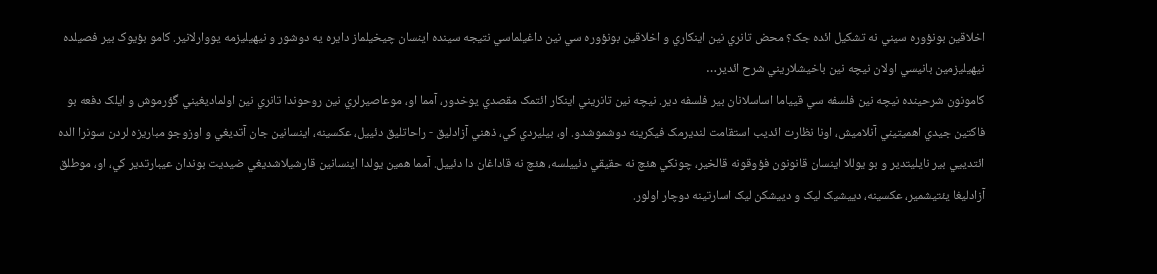اخلاقين بونؤوره سيني نه تشکيل ائده جک؟ محض تانري نين اينکاري و اخلاقين بونؤوره سي نين داغيلماسي نتيجه سينده اينسان چيخيلماز دايره يه دوشور و نيهيليزمه يووارلانير. کامو بؤيوک بير فصيلده نيهيليزمين بانيسي اولان نيچه نين باخيشلاريني شرح ائدير…
کامونون شرحينده نيچه نين فلسفه سي قيياما اساسلانان بير فلسفه دير. نيچه نين تانريني اينکار ائتمک مقصدي يوخدور، آمما او، موعاصيرلري نين روحوندا تانري نين اولماديغيني گؤرموش و ايلک دفعه بو فاکتين جيدي اهميتيني آنلاميش، اونا نظارت ائديب استقامت لنديرمک فيکرينه دوشموشدو. او، بيليردي کي، ذهني آزادليق - راحاتليق دئييل، عکسينه، اينسانين جان آتديغي و اوزوجو مباريزه لردن سونرا الده ائتدييي بير نايليتدير و بو يوللا اينسان قانونون فؤوقونه قالخير، چونکي هئچ نه حقيقي دئييلسه، هئچ نه قاداغان دا دئييل. آمما همين يولدا اينسانين قارشيلاشديغي ضيديت بوندان عيبارتدير کي، او، موطلق آزادليغا يئتيشمير، عکسينه، دييشيک ليک و دييشکن ليک اسارتينه دوچار اولور.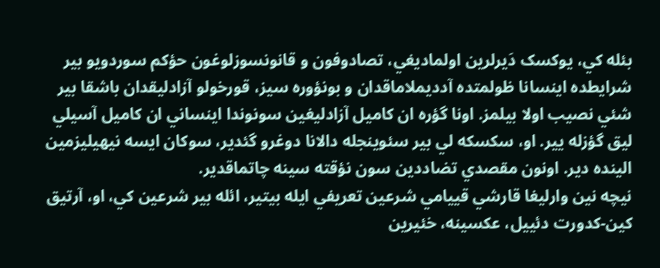بئله کي، يوکسک دَيرلرين اولماديغي، تصادوفون و قانونسوزلوغون حؤکم سوردويو بير شرايطده اينسانا ظولمتده آدديملاماقدان و بونؤوره سيز، قورخولو آزادليقدان باشقا بير شئي نصيب اولا بيلمز. اونا گؤره ان کاميل آزادليغين سونوندا اينساني ان کاميل آسيلي ليق گؤزله يير. او، سکسکه لي بير سئوينجله دالانا دوغرو گئدير، سوکان ايسه نيهيليزمين الينده دير. اونون مقصدي تضاددين سون نؤقته سينه چاتماقدير.
نيچه نين وارليغا قارشي قييامي شرعین تعريفي ايله بيتير، ائله بير شرعین کي، او، آرتيق کين-کدورت دئييل، عکسينه، خئيرين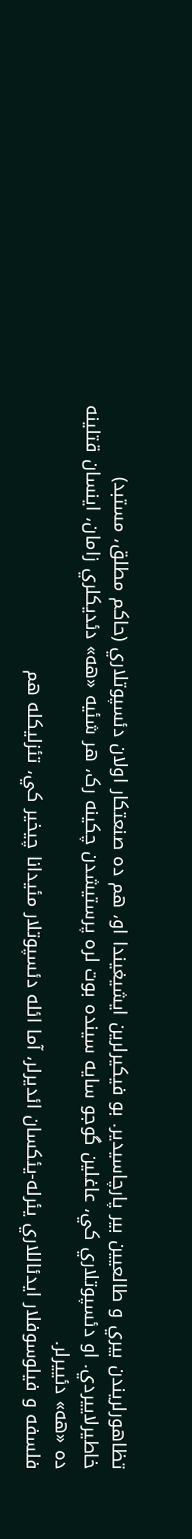تظاهورلريندن بيري و طالعيين بير پارچاسيدير. بو فيکيرلرين ايشيغيندا او، هم ده صنعتکار اولان دئسپوتلاري (حاكم مطلق، مستبد) خاطيرلاييردي. او دئسپوتلاري کي، عاغلين گوجو سايه سينده بوت لره پرستيشدن چکينه رک، هر شئيه «هه» دئديکلري زامان، اينسان قتلينه ده «هه» دئييرلر.
فلسفه و فيلوسوفلار ايدئاللاري يئرله-يئکسان ائديرلر، آما ائله دئسپوتلار مئيدانا چيخير کي، تئزليکله هم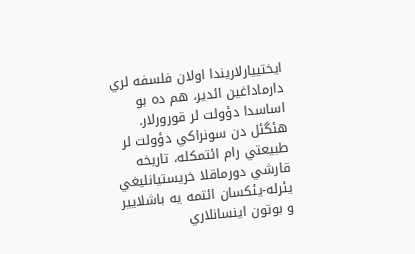ايختييارلاريندا اولان فلسفه لري دارماداغين ائدير، هم ده بو اساسدا دؤولت لر قورورلار. هئگئل دن سونراکي دؤولت لر طبيعتي رام ائتمکله، تاريخه قارشي دورماقلا خريستيانليغي يئرله-يئکسان ائتمه يه باشلايير و بوتون اينسانلاري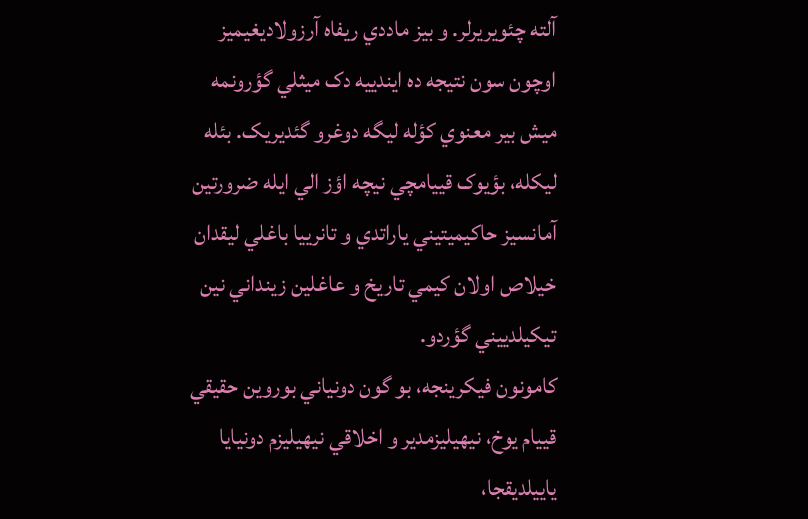آلته چئويريرلر. و بيز ماددي ريفاه آرزولاديغيميز اوچون سون نتيجه ده ايندييه دک ميثلي گؤرونمه ميش بير معنوي کؤله ليگه دوغرو گئديريک. بئله ليکله، بؤيوک قييامچي نيچه اؤز الي ايله ضرورتين آمانسيز حاکيميتيني ياراتدي و تانرييا باغلي ليقدان خيلاص اولان کيمي تاريخ و عاغلين زينداني نين تيکيلدييني گؤردو.
کامونون فيکرينجه، بو گون دونياني بوروين حقيقي قييام يوخ، نيهيليزمدير و اخلاقي نيهيليزم دونيايا ياييلديقجا،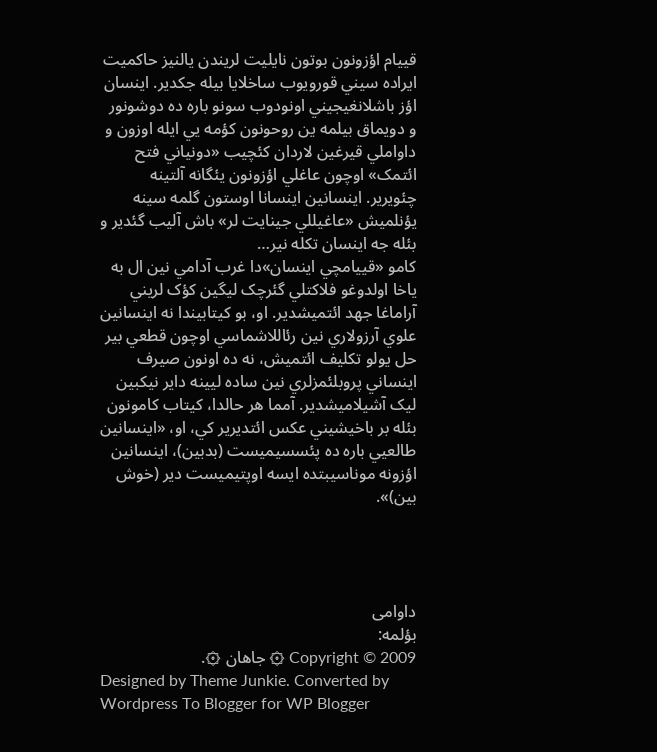قييام اؤزونون بوتون نايليت لريندن يالنيز حاکميت ايراده سيني قورويوب ساخلايا بيله جکدير. اينسان اؤز باشلانغيجيني اونودوب سونو باره ده دوشونور و دويماق بيلمه ين روحونون کؤمه يي ايله اوزون و داواملي قيرغين لاردان کئچيب «دونياني فتح ائتمک» اوچون عاغلي اؤزونون يئگانه آلتينه چئويرير. اينسانين اينسانا اوستون گلمه سينه يؤنلميش «عاغيللي جينايت لر» باش آليب گئدير و بئله جه اينسان تکله نير…
کامو «قييامچي اينسان»دا غرب آدامي نين ال به ياخا اولدوغو فلاکتلي گئرچک ليگين کؤک لريني آراماغا جهد ائتميشدير. او، بو کيتابيندا نه اينسانين علوي آرزولاري نين رئاللاشماسي اوچون قطعي بير حل يولو تکليف ائتميش، نه ده اونون صيرف اينساني پروبلئمزلري نين ساده ليينه داير نيکبين ليک آشيلاميشدير. آمما هر حالدا، کيتاب کامونون بئله بر باخيشيني عکس ائتديرير کي، او، «اينسانين طالعيي باره ده پئسسيميست (بدبين)، اينسانين اؤزونه موناسيبتده ايسه اوپتيميست دير (خوش بين)».




داوامی
بؤلمه:
Copyright © 2009 ۞ جاهان ۞.
Designed by Theme Junkie. Converted by Wordpress To Blogger for WP Blogger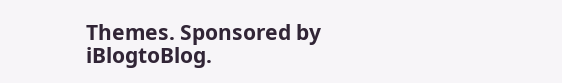Themes. Sponsored by iBlogtoBlog.